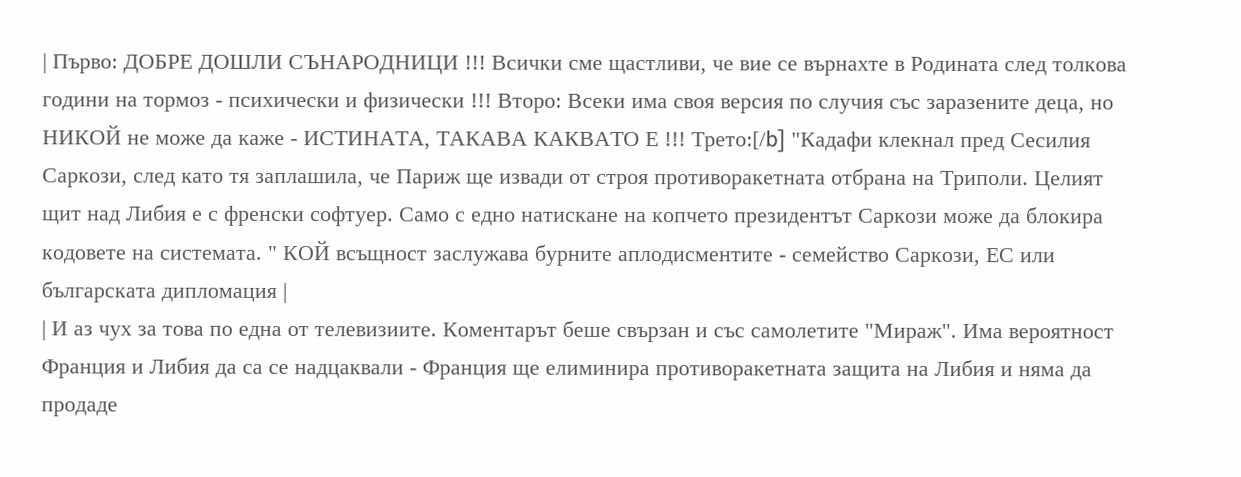| Първо: ДОБРЕ ДОШЛИ СЪНАРОДНИЦИ !!! Всички сме щастливи, че вие се върнахте в Родината след толкова години на тормоз - психически и физически !!! Второ: Всеки има своя версия по случия със заразените деца, но НИКОЙ не може да каже - ИСТИНАТА, ТАКАВА КАКВАТО Е !!! Трето:[/b] "Кадафи клекнал пред Сесилия Саркози, след като тя заплашила, че Париж ще извади от строя противоракетната отбрана на Триполи. Целият щит над Либия е с френски софтуер. Само с едно натискане на копчето президентът Саркози може да блокира кодовете на системата. " КОЙ всъщност заслужава бурните аплодисментите - семейство Саркози, ЕС или българската дипломация |
| И аз чух за това по една от телевизиите. Коментарът беше свързан и със самолетите "Мираж". Има вероятност Франция и Либия да са се надцаквали - Франция ще елиминира противоракетната защита на Либия и няма да продаде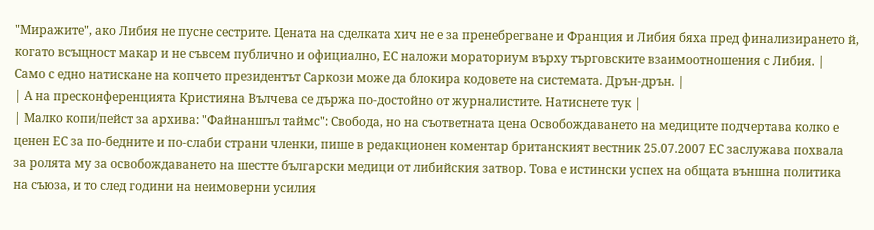"Миражите", ако Либия не пусне сестрите. Цената на сделката хич не е за пренебрегване и Франция и Либия бяха пред финализирането й, когато всъщност макар и не съвсем публично и официално, ЕС наложи мораториум върху търговските взаимоотношения с Либия. |
Само с едно натискане на копчето президентът Саркози може да блокира кодовете на системата. Дрън-дрън. |
| А на пресконференцията Кристияна Вълчева се държа по-достойно от журналистите. Натиснете тук |
| Малко копи/пейст за архива: "Файнаншъл таймс": Свобода, но на съответната цена Освобождаването на медиците подчертава колко е ценен ЕС за по-бедните и по-слаби страни членки, пише в редакционен коментар британският вестник 25.07.2007 ЕС заслужава похвала за ролята му за освобождаването на шестте български медици от либийския затвор. Това е истински успех на общата външна политика на съюза, и то след години на неимоверни усилия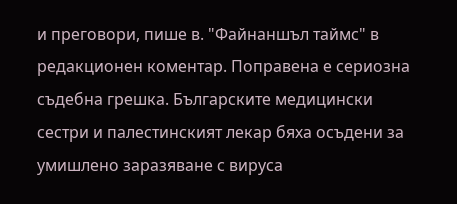и преговори, пише в. "Файнаншъл таймс" в редакционен коментар. Поправена е сериозна съдебна грешка. Българските медицински сестри и палестинският лекар бяха осъдени за умишлено заразяване с вируса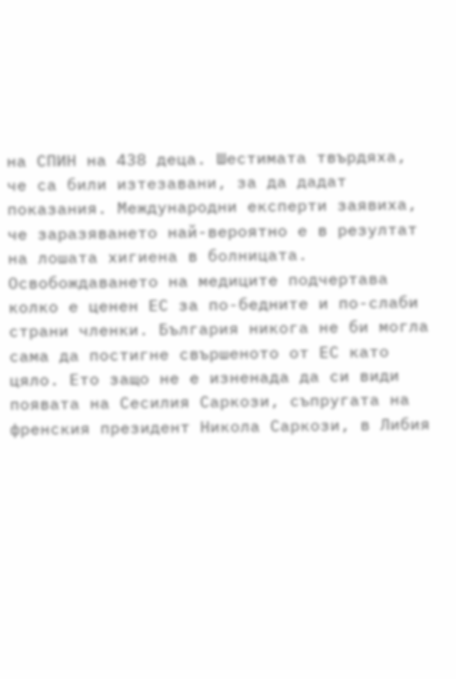на СПИН на 438 деца. Шестимата твърдяха, че са били изтезавани, за да дадат показания. Международни експерти заявиха, че заразяването най-вероятно е в резултат на лошата хигиена в болницата. Освобождаването на медиците подчертава колко е ценен ЕС за по-бедните и по-слаби страни членки. България никога не би могла сама да постигне свършеното от ЕС като цяло. Ето защо не е изненада да си види появата на Сесилия Саркози, съпругата на френския президент Никола Саркози, в Либия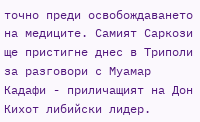точно преди освобождаването на медиците. Самият Саркози ще пристигне днес в Триполи за разговори с Муамар Кадафи - приличащият на Дон Кихот либийски лидер.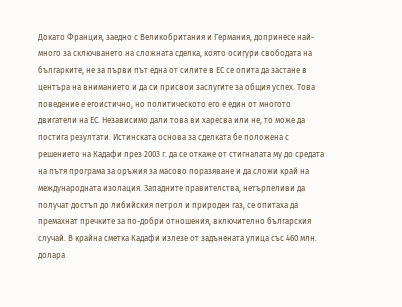Докато Франция, заедно с Великобритания и Германия, допринесе най-много за сключването на сложната сделка, която осигури свободата на българките, не за първи път една от силите в ЕС се опита да застане в центъра на вниманието и да си присвои заслугите за общия успех. Това поведение е егоистично, но политическото его е един от многото двигатели на ЕС. Независимо дали това ви харесва или не, то може да постига резултати. Истинската основа за сделката бе положена с решението на Кадафи през 2003 г. да се откаже от стигналата му до средата на пътя програма за оръжия за масово поразяване и да сложи край на международната изолация. Западните правителства, нетърпеливи да получат достъп до либийския петрол и природен газ, се опитаха да премахнат пречките за по-добри отношения, включително българския случай. В крайна сметка Кадафи излезе от задънената улица със 460 млн. долара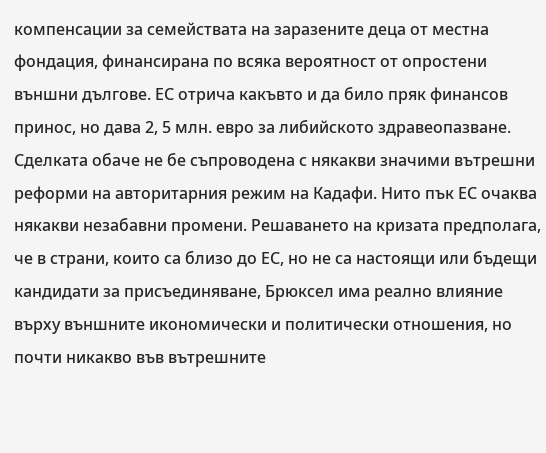компенсации за семействата на заразените деца от местна фондация, финансирана по всяка вероятност от опростени външни дългове. ЕС отрича какъвто и да било пряк финансов принос, но дава 2, 5 млн. евро за либийското здравеопазване. Сделката обаче не бе съпроводена с някакви значими вътрешни реформи на авторитарния режим на Кадафи. Нито пък ЕС очаква някакви незабавни промени. Решаването на кризата предполага, че в страни, които са близо до ЕС, но не са настоящи или бъдещи кандидати за присъединяване, Брюксел има реално влияние върху външните икономически и политически отношения, но почти никакво във вътрешните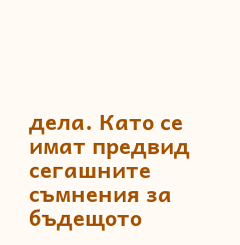дела. Като се имат предвид сегашните съмнения за бъдещото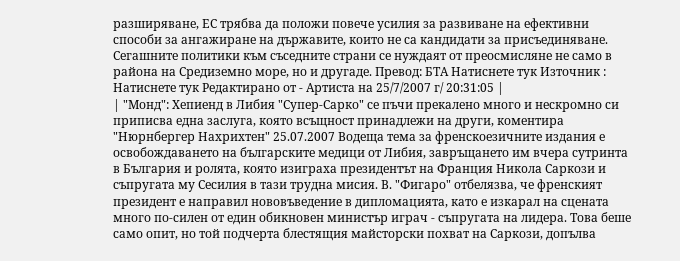разширяване, ЕС трябва да положи повече усилия за развиване на ефективни способи за ангажиране на държавите, които не са кандидати за присъединяване. Сегашните политики към съседните страни се нуждаят от преосмисляне не само в района на Средиземно море, но и другаде. Превод: БТА Натиснете тук Източник : Натиснете тук Редактирано от - Артиста на 25/7/2007 г/ 20:31:05 |
| "Монд": Хепиенд в Либия "Супер-Сарко" се пъчи прекалено много и нескромно си приписва една заслуга, която всъщност принадлежи на други, коментира "Нюрнбергер Нахрихтен" 25.07.2007 Водеща тема за френскоезичните издания е освобождаването на българските медици от Либия, завръщането им вчера сутринта в България и ролята, която изиграха президентът на Франция Никoлa Саркози и съпругата му Сесилия в тази трудна мисия. В. "Фигаро" отбелязва, че френският президент е направил нововъведение в дипломацията, като е изкарал на сцената много по-силен от един обикновен министър играч - съпругата на лидера. Това беше само опит, но той подчерта блестящия майсторски похват на Саркози, допълва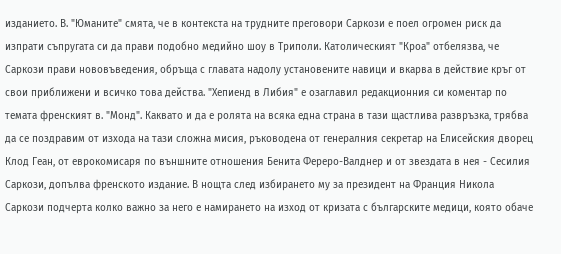изданието. В. "Юманите" смята, че в контекста на трудните преговори Саркози е поел огромен риск да изпрати съпругата си да прави подобно медийно шоу в Триполи. Католическият "Кроа" отбелязва, че Саркози прави нововъведения, обръща с главата надолу установените навици и вкарва в действие кръг от свои приближени и всичко това действа. "Хепиенд в Либия" е озаглавил редакционния си коментар по темата френският в. "Монд". Каквато и да е ролята на всяка една страна в тази щастлива развръзка, трябва да се поздравим от изхода на тази сложна мисия, ръководена от генералния секретар на Елисейския дворец Клод Геан, от еврокомисаря по външните отношения Бенита Фереро-Валднер и от звездата в нея - Сесилия Саркози, допълва френското издание. В нощта след избирането му за президент на Франция Никола Саркози подчерта колко важно за него е намирането на изход от кризата с българските медици, която обаче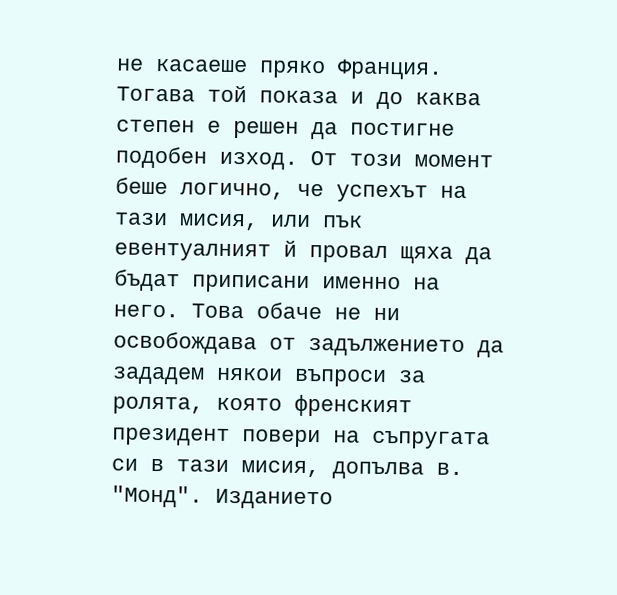не касаеше пряко Франция. Тогава той показа и до каква степен е решен да постигне подобен изход. От този момент беше логично, че успехът на тази мисия, или пък евентуалният й провал щяха да бъдат приписани именно на него. Това обаче не ни освобождава от задължението да зададем някои въпроси за ролята, която френският президент повери на съпругата си в тази мисия, допълва в. "Монд". Изданието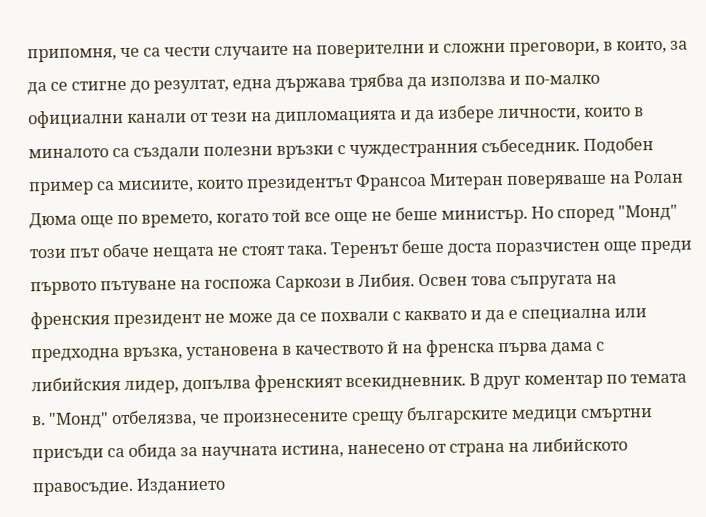припомня, че са чести случаите на поверителни и сложни преговори, в които, за да се стигне до резултат, една държава трябва да използва и по-малко официални канали от тези на дипломацията и да избере личности, които в миналото са създали полезни връзки с чуждестранния събеседник. Подобен пример са мисиите, които президентът Франсоа Митеран поверяваше на Ролан Дюма още по времето, когато той все още не беше министър. Но според "Монд" този път обаче нещата не стоят така. Теренът беше доста поразчистен още преди първото пътуване на госпожа Саркози в Либия. Освен това съпругата на френския президент не може да се похвали с каквато и да е специална или предходна връзка, установена в качеството й на френска първа дама с либийския лидер, допълва френският всекидневник. В друг коментар по темата в. "Монд" отбелязва, че произнесените срещу българските медици смъртни присъди са обида за научната истина, нанесено от страна на либийското правосъдие. Изданието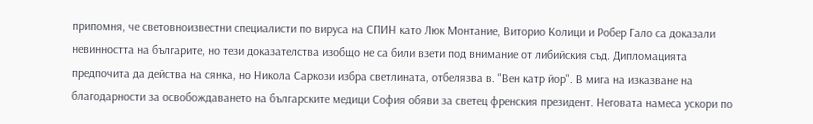припомня, че световноизвестни специалисти по вируса на СПИН като Люк Монтание, Виторио Колици и Робер Гало са доказали невинността на българите, но тези доказателства изобщо не са били взети под внимание от либийския съд. Дипломацията предпочита да действа на сянка, но Никола Саркози избра светлината, отбелязва в. "Вен катр йор". В мига на изказване на благодарности за освобождаването на българските медици София обяви за светец френския президент. Неговата намеса ускори по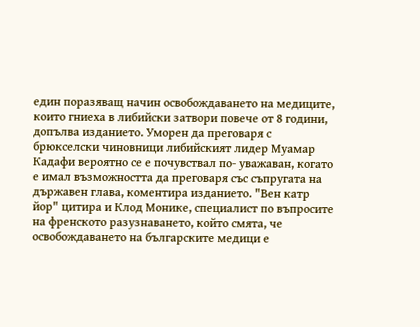един поразяващ начин освобождаването на медиците, които гниеха в либийски затвори повече от 8 години, допълва изданието. Уморен да преговаря с брюкселски чиновници либийският лидер Муамар Кадафи вероятно се е почувствал по- уважаван, когато е имал възможността да преговаря със съпругата на държавен глава, коментира изданието. "Вен катр йор" цитира и Клод Монике, специалист по въпросите на френското разузнаването, който смята, че освобождаването на българските медици е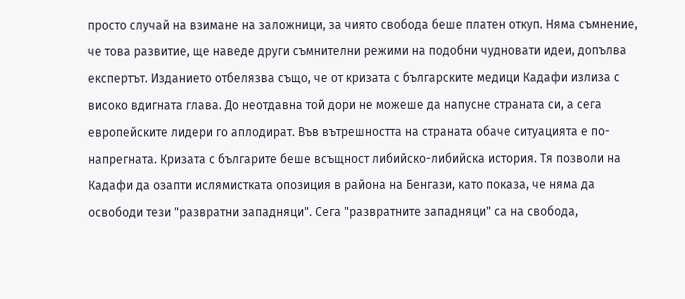просто случай на взимане на заложници, за чиято свобода беше платен откуп. Няма съмнение, че това развитие, ще наведе други съмнителни режими на подобни чудновати идеи, допълва експертът. Изданието отбелязва също, че от кризата с българските медици Кадафи излиза с високо вдигната глава. До неотдавна той дори не можеше да напусне страната си, а сега европейските лидери го аплодират. Във вътрешността на страната обаче ситуацията е по-напрегната. Кризата с българите беше всъщност либийско-либийска история. Тя позволи на Кадафи да озапти ислямистката опозиция в района на Бенгази, като показа, че няма да освободи тези "развратни западняци". Сега "развратните западняци" са на свобода,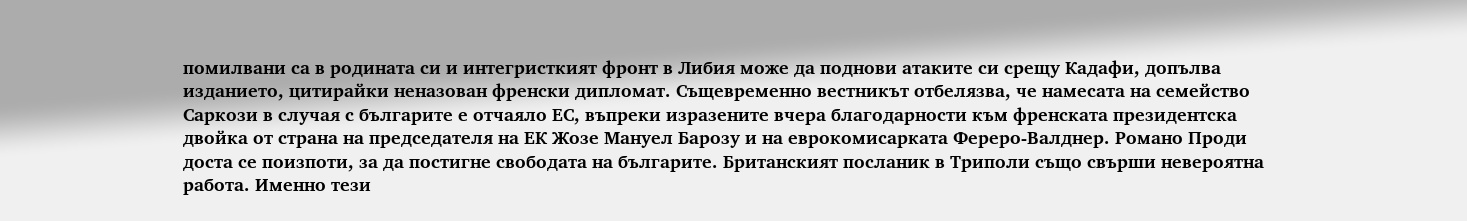помилвани са в родината си и интегристкият фронт в Либия може да поднови атаките си срещу Кадафи, допълва изданието, цитирайки неназован френски дипломат. Същевременно вестникът отбелязва, че намесата на семейство Саркози в случая с българите е отчаяло ЕС, въпреки изразените вчера благодарности към френската президентска двойка от страна на председателя на ЕК Жозе Мануeл Барозу и на еврокомисарката Фереро-Валднер. Романо Проди доста се поизпоти, за да постигне свободата на българите. Британският посланик в Триполи също свърши невероятна работа. Именно тези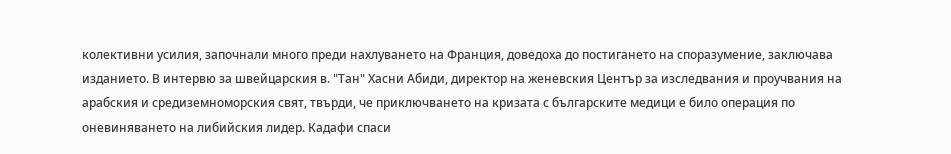колективни усилия, започнали много преди нахлуването на Франция, доведоха до постигането на споразумение, заключава изданието. В интервю за швейцарския в. "Тан" Хасни Абиди, директор на женевския Център за изследвания и проучвания на арабския и средиземноморския свят, твърди, че приключването на кризата с българските медици е било операция по оневиняването на либийския лидер. Кадафи спаси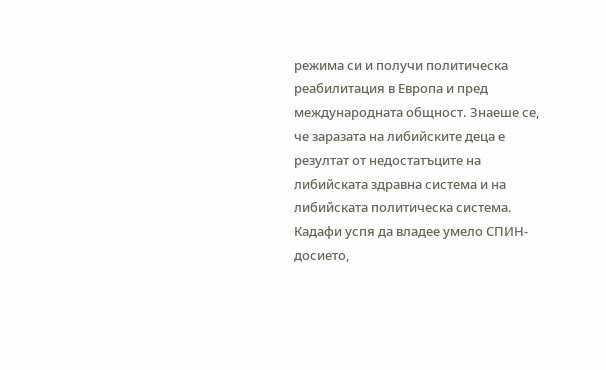режима си и получи политическа реабилитация в Европа и пред международната общност. Знаеше се, че заразата на либийските деца е резултат от недостатъците на либийската здравна система и на либийската политическа система. Кадафи успя да владее умело СПИН-досието,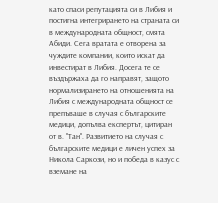като спаси репутацията си в Либия и постигна интегрирането на страната си в международната общност, смята Абиди. Сега вратата е отворена за чуждите компании, които искат да инвестират в Либия. Досега те се въздържаха да го направят, защото нормализирането на отношенията на Либия с международната общност се препъваше в случая с българските медици, допълва експертът, цитиран от в. "Тан". Развитието на случая с българските медици е личен успех за Никола Саркози, но и победа в казус с вземане на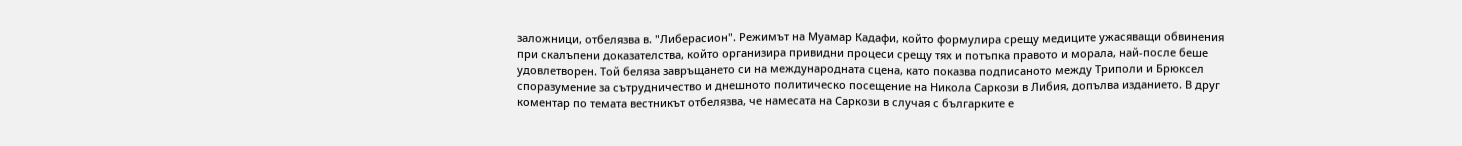заложници, отбелязва в. "Либерасион". Режимът на Муамар Кадафи, който формулира срещу медиците ужасяващи обвинения при скалъпени доказателства, който организира привидни процеси срещу тях и потъпка правото и морала, най-после беше удовлетворен. Той беляза завръщането си на международната сцена, като показва подписаното между Триполи и Брюксел споразумение за сътрудничество и днешното политическо посещение на Никола Саркози в Либия, допълва изданието. В друг коментар по темата вестникът отбелязва, че намесата на Саркози в случая с българките е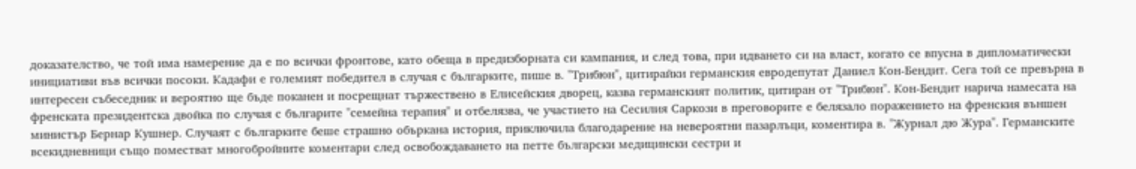доказателство, че той има намерение да е по всички фронтове, като обеща в предизборната си кампания, и след това, при идването си на власт, когато се впусна в дипломатически инициативи във всички посоки. Кадафи е големият победител в случая с българките, пише в. "Трибюн", цитирайки германския евродепутат Даниел Кон-Бeндит. Сега той се превърна в интересен събеседник и вероятно ще бъде поканен и посрещнат тържествено в Елисейския дворец, казва германският политик, цитиран от "Трибюн". Кон-Бендит нарича намесата на френската президентска двойка по случая с българите "семейна терапия" и отбелязва, че участието на Сесилия Саркози в преговорите е белязало поражението на френския външен министър Бернар Кушнер. Случаят с българките беше страшно объркана история, приключила благодарение на невероятни пазарлъци, коментира в. "Журнал дю Жура". Германските всекидневници също поместват многобройните коментари след освобождаването на петте български медицински сестри и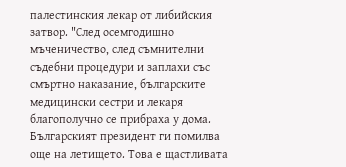палестинския лекар от либийския затвор. "След осемгодишно мъченичество, след съмнителни съдебни процедури и заплахи със смъртно наказание, българските медицински сестри и лекаря благополучно се прибраха у дома. Българският президент ги помилва още на летището. Това е щастливата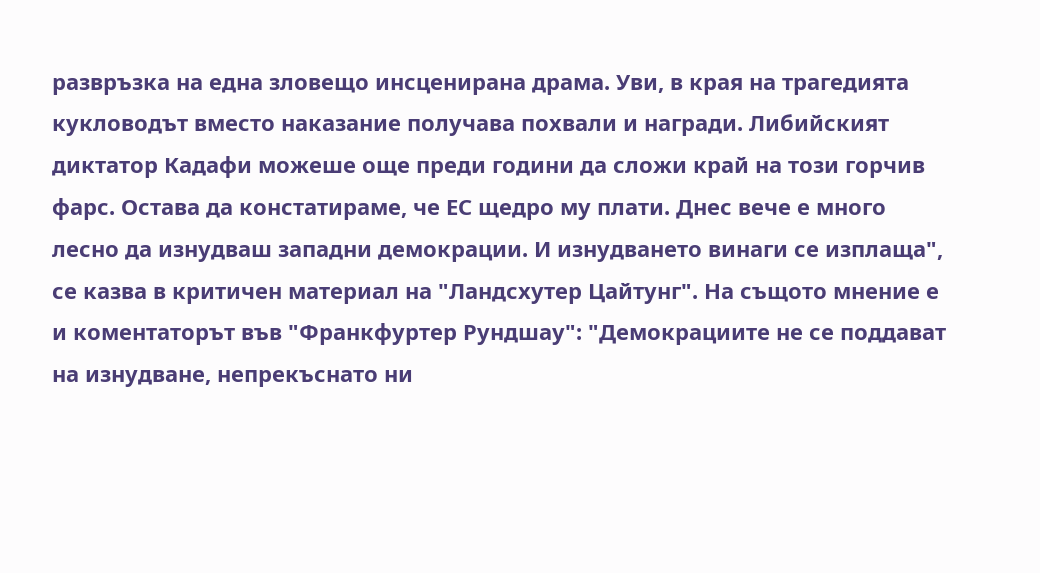развръзка на една зловещо инсценирана драма. Уви, в края на трагедията кукловодът вместо наказание получава похвали и награди. Либийският диктатор Кадафи можеше още преди години да сложи край на този горчив фарс. Остава да констатираме, че ЕС щедро му плати. Днес вече е много лесно да изнудваш западни демокрации. И изнудването винаги се изплаща", се казва в критичен материал на "Ландсхутер Цайтунг". На същото мнение е и коментаторът във "Франкфуртер Рундшау": "Демокрациите не се поддават на изнудване, непрекъснато ни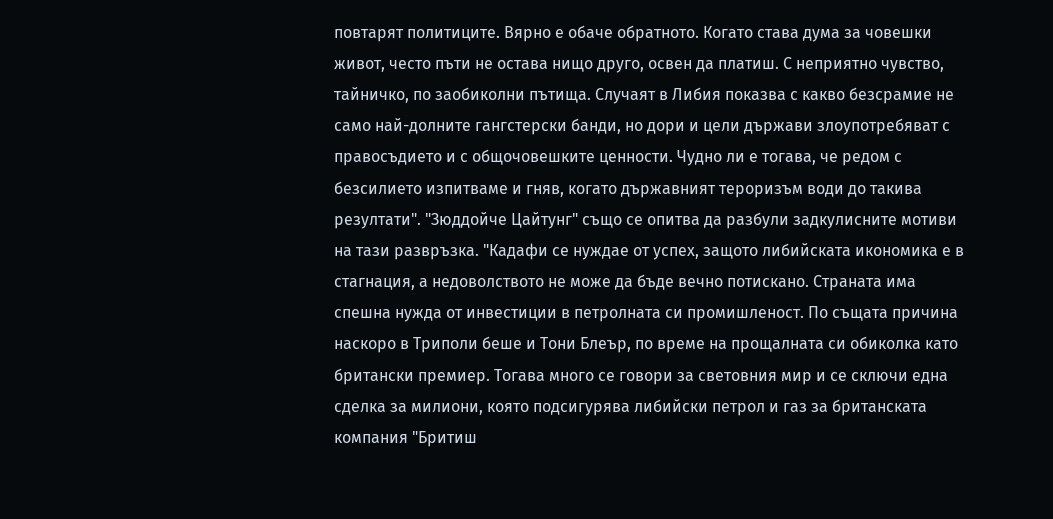повтарят политиците. Вярно е обаче обратното. Когато става дума за човешки живот, често пъти не остава нищо друго, освен да платиш. С неприятно чувство, тайничко, по заобиколни пътища. Случаят в Либия показва с какво безсрамие не само най-долните гангстерски банди, но дори и цели държави злоупотребяват с правосъдието и с общочовешките ценности. Чудно ли е тогава, че редом с безсилието изпитваме и гняв, когато държавният тероризъм води до такива резултати". "Зюддойче Цайтунг" също се опитва да разбули задкулисните мотиви на тази развръзка. "Кадафи се нуждае от успех, защото либийската икономика е в стагнация, а недоволството не може да бъде вечно потискано. Страната има спешна нужда от инвестиции в петролната си промишленост. По същата причина наскоро в Триполи беше и Тони Блеър, по време на прощалната си обиколка като британски премиер. Тогава много се говори за световния мир и се сключи една сделка за милиони, която подсигурява либийски петрол и газ за британската компания "Бритиш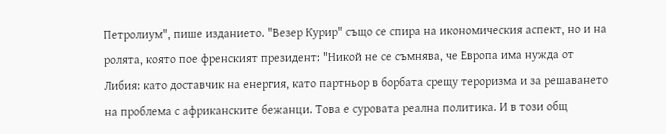Петролиум", пише изданието. "Везер Курир" също се спира на икономическия аспект, но и на ролята, която пое френският президент: "Никой не се съмнява, че Европа има нужда от Либия: като доставчик на енергия, като партньор в борбата срещу тероризма и за решаването на проблема с африканските бежанци. Това е суровата реална политика. И в този общ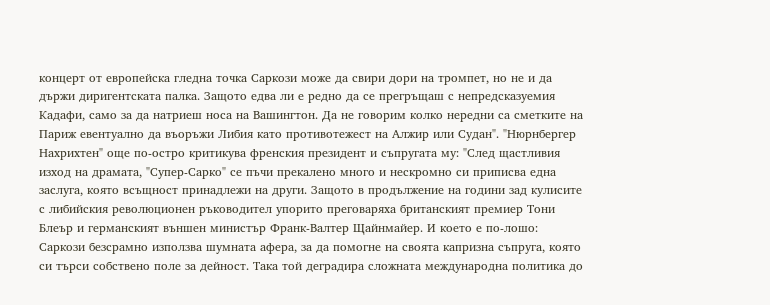концерт от европейска гледна точка Саркози може да свири дори на тромпет, но не и да държи диригентската палка. Защото едва ли е редно да се прегръщаш с непредсказуемия Кадафи, само за да натриеш носа на Вашингтон. Да не говорим колко нередни са сметките на Париж евентуално да въоръжи Либия като противотежест на Алжир или Судан". "Нюрнбергер Нахрихтен" още по-остро критикува френския президент и съпругата му: "След щастливия изход на драмата, "Супер-Сарко" се пъчи прекалено много и нескромно си приписва една заслуга, която всъщност принадлежи на други. Защото в продължение на години зад кулисите с либийския революционен ръководител упорито преговаряха британският премиер Тони Блеър и германският външен министър Франк-Валтер Щайнмайер. И което е по-лошо: Саркози безсрамно използва шумната афера, за да помогне на своята капризна съпруга, която си търси собствено поле за дейност. Така той деградира сложната международна политика до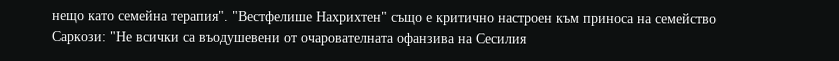нещо като семейна терапия". "Вестфелише Нахрихтен" също е критично настроен към приноса на семейство Саркози: "Не всички са въодушевени от очарователната офанзива на Сесилия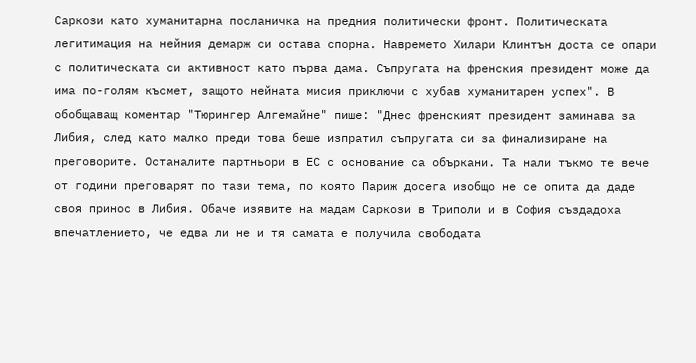Саркози като хуманитарна посланичка на предния политически фронт. Политическата легитимация на нейния демарж си остава спорна. Навремето Хилари Клинтън доста се опари с политическата си активност като първа дама. Съпругата на френския президент може да има по-голям късмет, защото нейната мисия приключи с хубав хуманитарен успех". В обобщаващ коментар "Тюрингер Алгемайне" пише: "Днес френският президент заминава за Либия, след като малко преди това беше изпратил съпругата си за финализиране на преговорите. Останалите партньори в ЕС с основание са объркани. Та нали тъкмо те вече от години преговарят по тази тема, по която Париж досега изобщо не се опита да даде своя принос в Либия. Обаче изявите на мадам Саркози в Триполи и в София създадоха впечатлението, че едва ли не и тя самата е получила свободата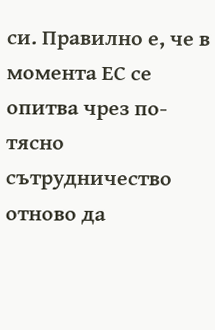си. Правилно е, че в момента ЕС се опитва чрез по-тясно сътрудничество отново да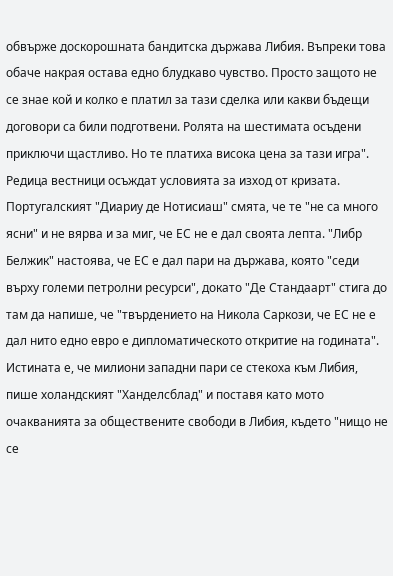обвърже доскорошната бандитска държава Либия. Въпреки това обаче накрая остава едно блудкаво чувство. Просто защото не се знае кой и колко е платил за тази сделка или какви бъдещи договори са били подготвени. Ролята на шестимата осъдени приключи щастливо. Но те платиха висока цена за тази игра". Редица вестници осъждат условията за изход от кризата. Португалският "Диариу де Нотисиаш" смята, че те "не са много ясни" и не вярва и за миг, че ЕС не е дал своята лепта. "Либр Белжик" настоява, че ЕС е дал пари на държава, която "седи върху големи петролни ресурси", докато "Де Стандаарт" стига до там да напише, че "твърдението на Никола Саркози, че ЕС не е дал нито едно евро е дипломатическото откритие на годината". Истината е, че милиони западни пари се стекоха към Либия, пише холандският "Ханделсблад" и поставя като мото очакванията за обществените свободи в Либия, където "нищо не се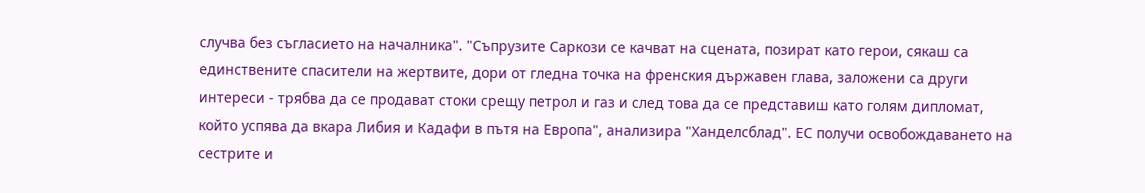случва без съгласието на началника". "Съпрузите Саркози се качват на сцената, позират като герои, сякаш са единствените спасители на жертвите, дори от гледна точка на френския държавен глава, заложени са други интереси - трябва да се продават стоки срещу петрол и газ и след това да се представиш като голям дипломат, който успява да вкара Либия и Кадафи в пътя на Европа", анализира "Ханделсблад". ЕС получи освобождаването на сестрите и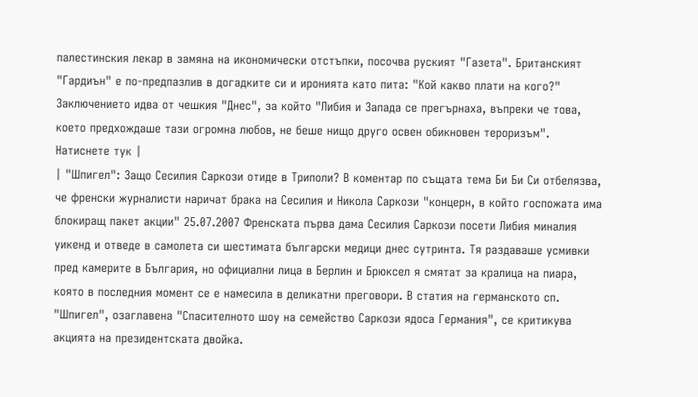палестинския лекар в замяна на икономически отстъпки, посочва руският "Газета". Британският "Гардиън" е по-предпазлив в догадките си и иронията като пита: "Кой какво плати на кого?" Заключението идва от чешкия "Днес", за който "Либия и Запада се прегърнаха, въпреки че това, което предхождаше тази огромна любов, не беше нищо друго освен обикновен тероризъм". Натиснете тук |
| "Шпигел": Защо Сесилия Саркози отиде в Триполи? В коментар по същата тема Би Би Си отбелязва, че френски журналисти наричат брака на Сесилия и Никола Саркози "концерн, в който госпожата има блокиращ пакет акции" 25.07.2007 Френската първа дама Сесилия Саркози посети Либия миналия уикенд и отведе в самолета си шестимата български медици днес сутринта. Тя раздаваше усмивки пред камерите в България, но официални лица в Берлин и Брюксел я смятат за кралица на пиара, която в последния момент се е намесила в деликатни преговори. В статия на германското сп. "Шпигел", озаглавена "Спасителното шоу на семейство Саркози ядоса Германия", се критикува акцията на президентската двойка.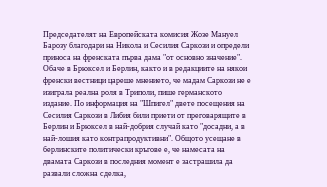Председателят на Европейската комисия Жозе Мануел Барозу благодари на Никола и Сесилия Саркози и определи приноса на френската първа дама "от основно значение". Обаче в Брюксел и Берлин, както и в редакциите на някои френски вестници цареше мнението, че мадам Саркози не е изиграла реална роля в Триполи, пише германското издание. По информация на "Шпигел" двете посещения на Сесилия Саркози в Либия били приети от преговарящите в Берлин и Брюксел в най-добрия случай като "досадни, а в най-лошия като контрапродуктивни". Общото усещане в берлинските политически кръгове е, че намесата на двамата Саркози в последния момент е застрашила да развали сложна сделка,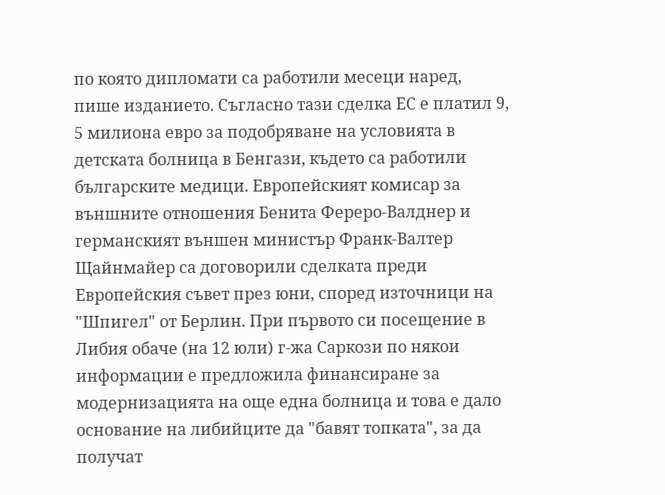по която дипломати са работили месеци наред, пише изданието. Съгласно тази сделка ЕС е платил 9, 5 милиона евро за подобряване на условията в детската болница в Бенгази, където са работили българските медици. Европейският комисар за външните отношения Бенита Фереро-Валднер и германският външен министър Франк-Валтер Щайнмайер са договорили сделката преди Европейския съвет през юни, според източници на "Шпигел" от Берлин. При първото си посещение в Либия обаче (на 12 юли) г-жа Саркози по някои информации е предложила финансиране за модернизацията на още една болница и това е дало основание на либийците да "бавят топката", за да получат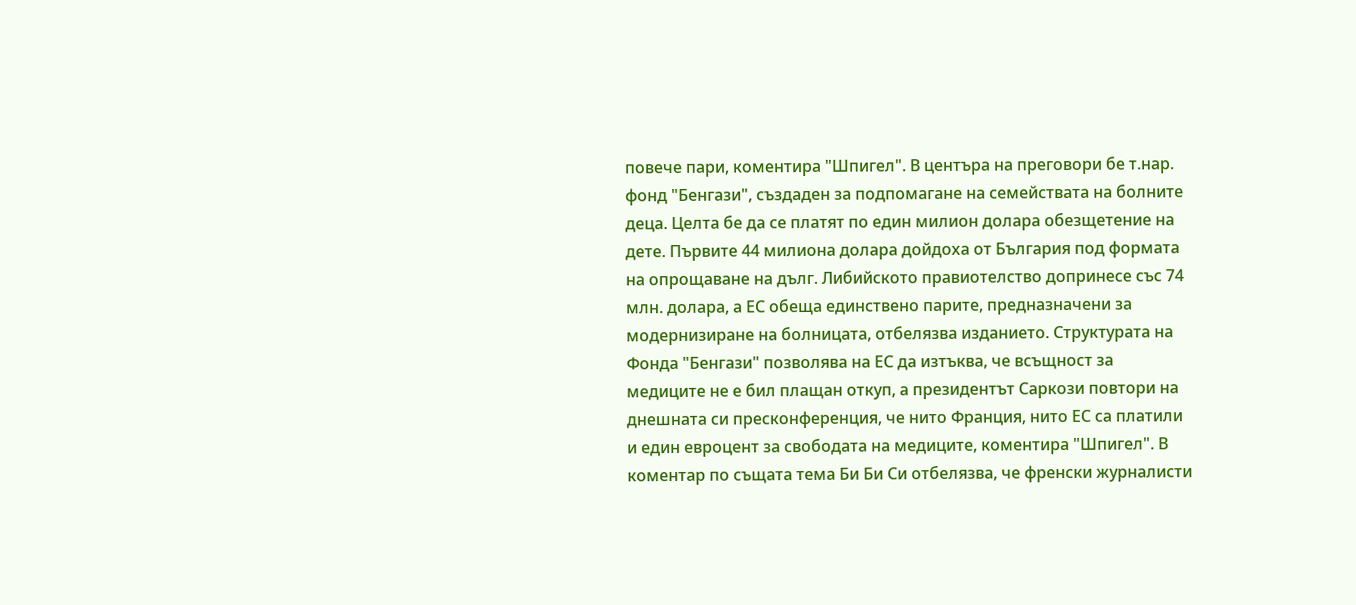повече пари, коментира "Шпигел". В центъра на преговори бе т.нар. фонд "Бенгази", създаден за подпомагане на семействата на болните деца. Целта бе да се платят по един милион долара обезщетение на дете. Първите 44 милиона долара дойдоха от България под формата на опрощаване на дълг. Либийското правиотелство допринесе със 74 млн. долара, а ЕС обеща единствено парите, предназначени за модернизиране на болницата, отбелязва изданието. Структурата на Фонда "Бенгази" позволява на ЕС да изтъква, че всъщност за медиците не е бил плащан откуп, а президентът Саркози повтори на днешната си пресконференция, че нито Франция, нито ЕС са платили и един евроцент за свободата на медиците, коментира "Шпигел". В коментар по същата тема Би Би Си отбелязва, че френски журналисти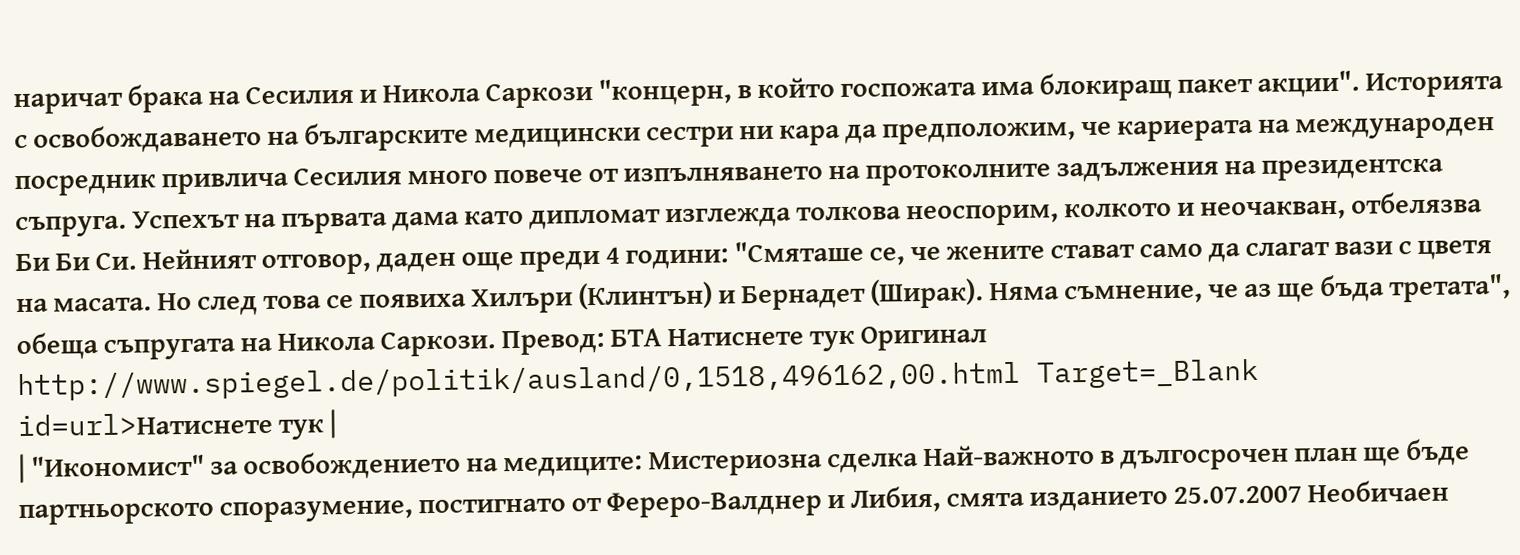наричат брака на Сесилия и Никола Саркози "концерн, в който госпожата има блокиращ пакет акции". Историята с освобождаването на българските медицински сестри ни кара да предположим, че кариерата на международен посредник привлича Сесилия много повече от изпълняването на протоколните задължения на президентска съпруга. Успехът на първата дама като дипломат изглежда толкова неоспорим, колкото и неочакван, отбелязва Би Би Си. Нейният отговор, даден още преди 4 години: "Смяташе се, че жените стават само да слагат вази с цветя на масата. Но след това се появиха Хилъри (Клинтън) и Бернадет (Ширак). Няма съмнение, че аз ще бъда третата", обеща съпругата на Никола Саркози. Превод: БТА Натиснете тук Оригинал http://www.spiegel.de/politik/ausland/0,1518,496162,00.html Target=_Blank id=url>Натиснете тук |
| "Икономист" за освобождението на медиците: Мистериозна сделка Най-важното в дългосрочен план ще бъде партньорското споразумение, постигнато от Фереро-Валднер и Либия, смята изданието 25.07.2007 Необичаен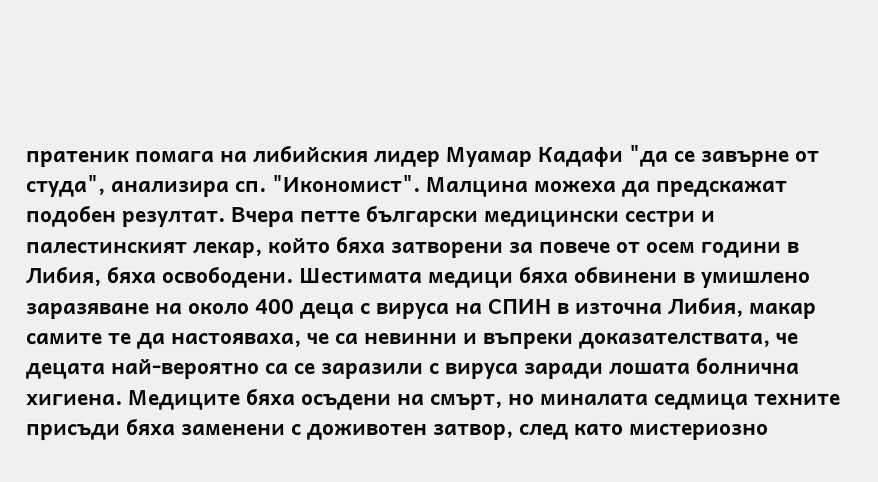пратеник помага на либийския лидер Муамар Кадафи "да се завърне от студа", анализира сп. "Икономист". Малцина можеха да предскажат подобен резултат. Вчера петте български медицински сестри и палестинският лекар, който бяха затворени за повече от осем години в Либия, бяха освободени. Шестимата медици бяха обвинени в умишлено заразяване на около 400 деца с вируса на СПИН в източна Либия, макар самите те да настояваха, че са невинни и въпреки доказателствата, че децата най-вероятно са се заразили с вируса заради лошата болнична хигиена. Медиците бяха осъдени на смърт, но миналата седмица техните присъди бяха заменени с доживотен затвор, след като мистериозно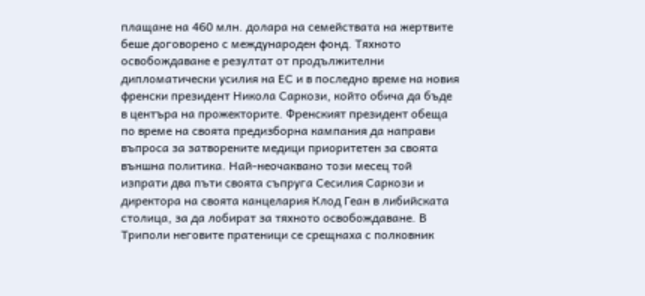плащане на 460 млн. долара на семействата на жертвите беше договорено с международен фонд. Тяхното освобождаване е резултат от продължителни дипломатически усилия на ЕС и в последно време на новия френски президент Никола Саркози, който обича да бъде в центъра на прожекторите. Френският президент обеща по време на своята предизборна кампания да направи въпроса за затворените медици приоритетен за своята външна политика. Най-неочаквано този месец той изпрати два пъти своята съпруга Сесилия Саркози и директора на своята канцелария Клод Геан в либийската столица, за да лобират за тяхното освобождаване. В Триполи неговите пратеници се срещнаха с полковник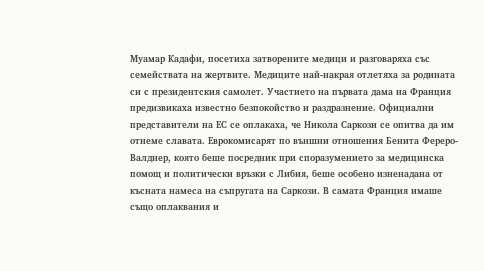Муамар Кадафи, посетиха затворените медици и разговаряха със семействата на жертвите. Медиците най-накрая отлетяха за родината си с президентския самолет. Участието на първата дама на Франция предизвикаха известно безпокойство и раздразнение. Официални представители на ЕС се оплакаха, че Никола Саркози се опитва да им отнеме славата. Еврокомисарят по външни отношения Бенита Фереро-Валднер, която беше посредник при споразумението за медицинска помощ и политически връзки с Либия, беше особено изненадана от късната намеса на съпругата на Саркози. В самата Франция имаше също оплаквания и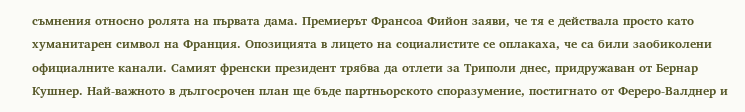съмнения относно ролята на първата дама. Премиерът Франсоа Фийон заяви, че тя е действала просто като хуманитарен символ на Франция. Опозицията в лицето на социалистите се оплакаха, че са били заобиколени официалните канали. Самият френски президент трябва да отлети за Триполи днес, придружаван от Бернар Кушнер. Най-важното в дългосрочен план ще бъде партньорското споразумение, постигнато от Фереро-Валднер и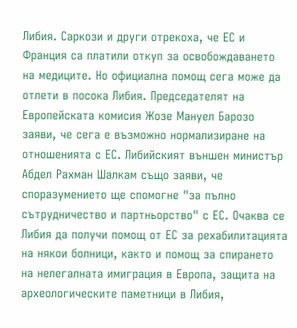Либия. Саркози и други отрекоха, че ЕС и Франция са платили откуп за освобождаването на медиците. Но официална помощ сега може да отлети в посока Либия. Председателят на Европейската комисия Жозе Мануел Барозо заяви, че сега е възможно нормализиране на отношенията с ЕС. Либийският външен министър Абдел Рахман Шалкам също заяви, че споразумението ще спомогне "за пълно сътрудничество и партньорство" с ЕС. Очаква се Либия да получи помощ от ЕС за рехабилитацията на някои болници, както и помощ за спирането на нелегалната имиграция в Европа, защита на археологическите паметници в Либия,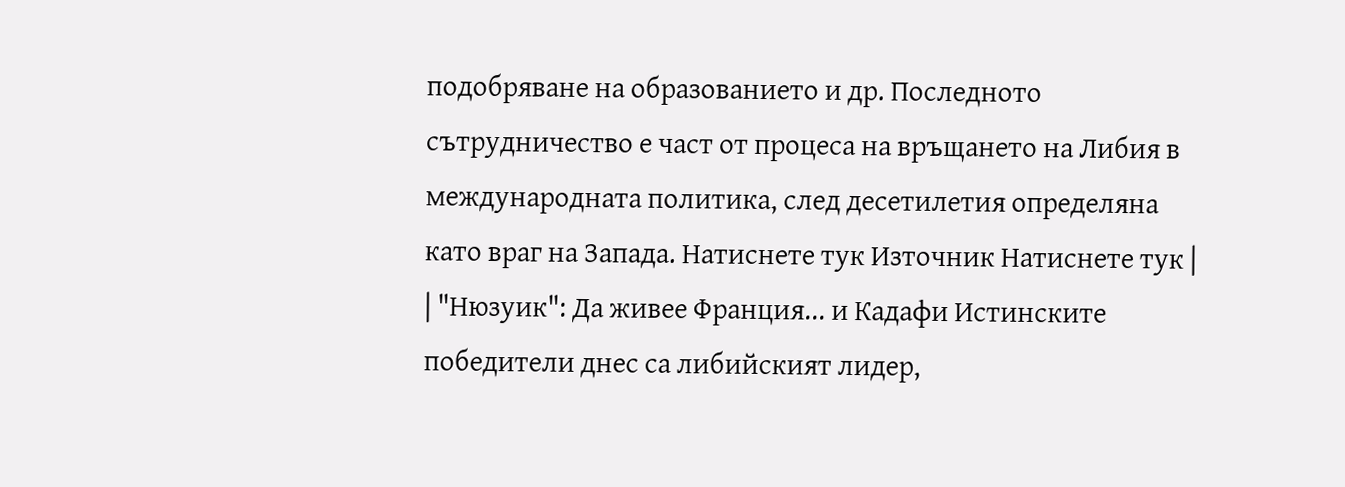подобряване на образованието и др. Последното сътрудничество е част от процеса на връщането на Либия в международната политика, след десетилетия определяна като враг на Запада. Натиснете тук Източник Натиснете тук |
| "Нюзуик": Да живее Франция... и Кадафи Истинските победители днес са либийският лидер,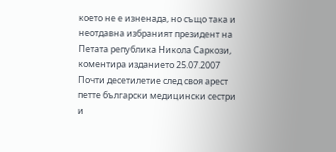което не е изненада, но също така и неотдавна избраният президент на Петата република Никола Саркози, коментира изданието 25.07.2007 Почти десетилетие след своя арест петте български медицински сестри и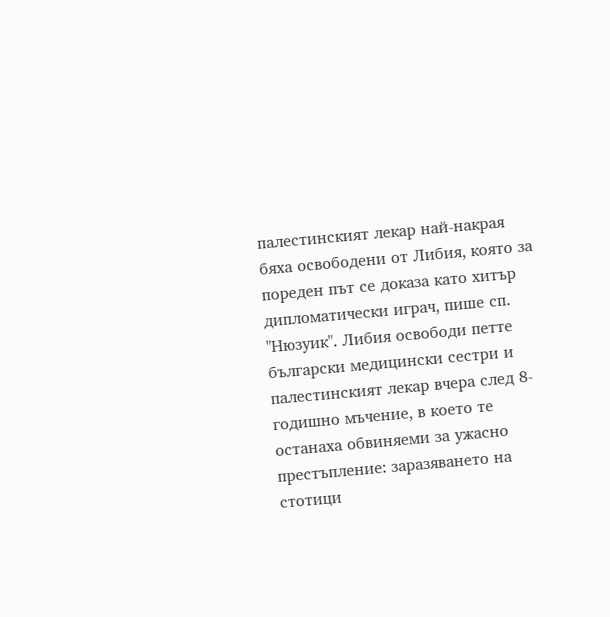палестинският лекар най-накрая бяха освободени от Либия, която за пореден път се доказа като хитър дипломатически играч, пише сп. "Нюзуик". Либия освободи петте български медицински сестри и палестинският лекар вчера след 8-годишно мъчение, в което те останаха обвиняеми за ужасно престъпление: заразяването на стотици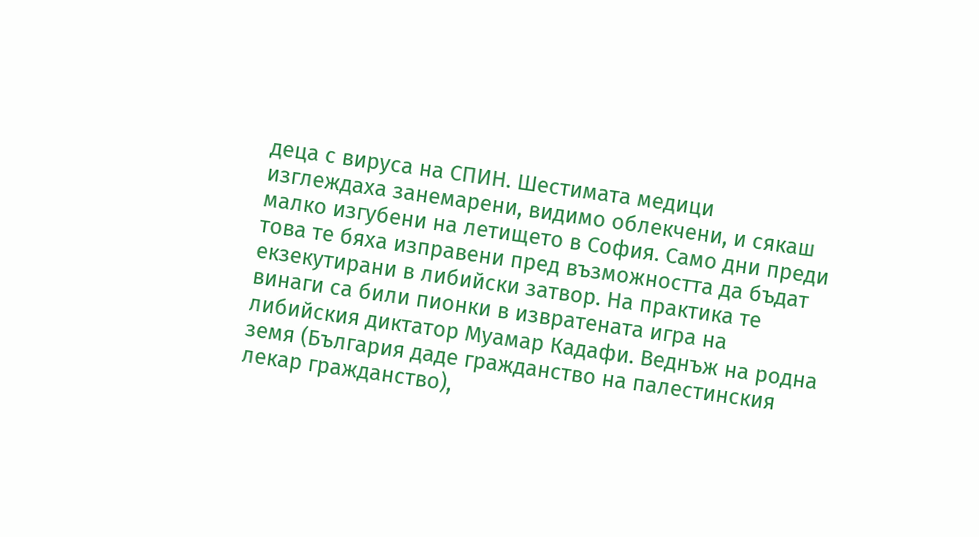деца с вируса на СПИН. Шестимата медици изглеждаха занемарени, видимо облекчени, и сякаш малко изгубени на летището в София. Само дни преди това те бяха изправени пред възможността да бъдат екзекутирани в либийски затвор. На практика те винаги са били пионки в извратената игра на либийския диктатор Муамар Кадафи. Веднъж на родна земя (България даде гражданство на палестинския лекар гражданство),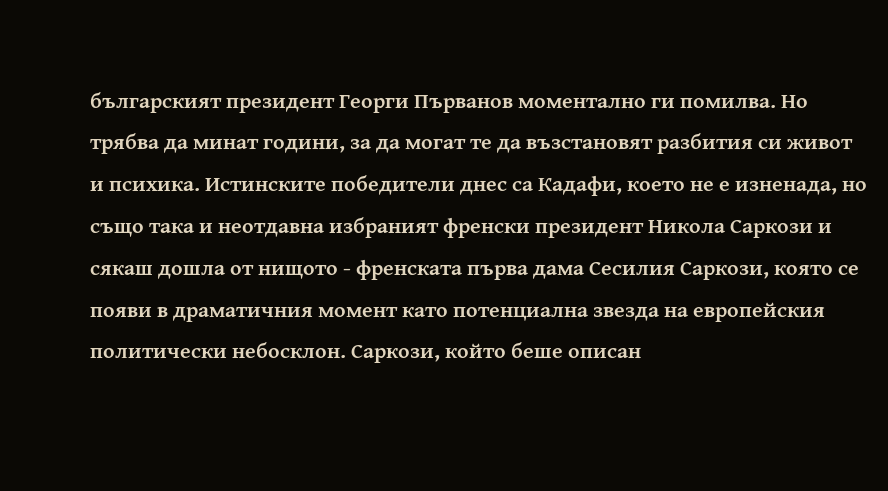българският президент Георги Първанов моментално ги помилва. Но трябва да минат години, за да могат те да възстановят разбития си живот и психика. Истинските победители днес са Кадафи, което не е изненада, но също така и неотдавна избраният френски президент Никола Саркози и сякаш дошла от нищото - френската първа дама Сесилия Саркози, която се появи в драматичния момент като потенциална звезда на европейския политически небосклон. Саркози, който беше описан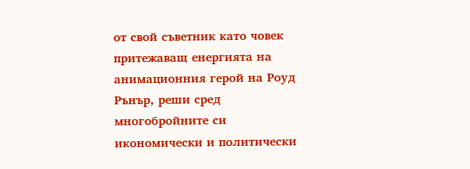от свой съветник като човек притежаващ енергията на анимационния герой на Роуд Рънър, реши сред многобройните си икономически и политически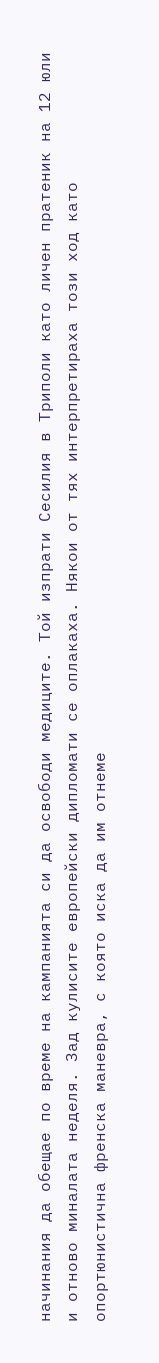начинания да обещае по време на кампанията си да освободи медиците. Той изпрати Сесилия в Триполи като личен пратеник на 12 юли и отново миналата неделя. Зад кулисите европейски дипломати се оплакаха. Някои от тях интерпретираха този ход като опортюнистична френска маневра, с която иска да им отнеме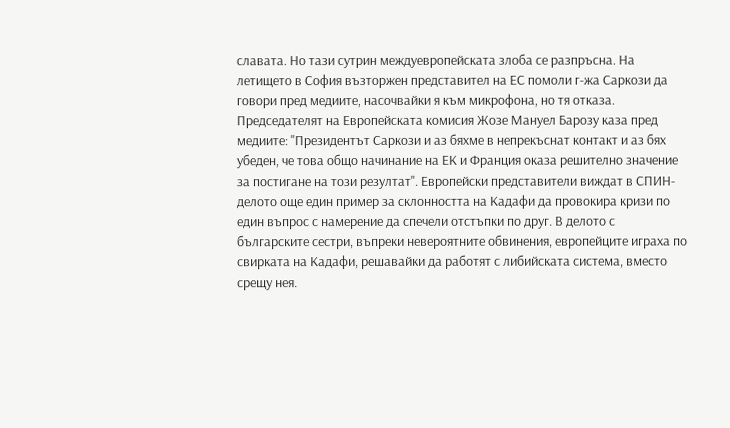славата. Но тази сутрин междуевропейската злоба се разпръсна. На летището в София възторжен представител на ЕС помоли г-жа Саркози да говори пред медиите, насочвайки я към микрофона, но тя отказа. Председателят на Европейската комисия Жозе Мануел Барозу каза пред медиите: "Президентът Саркози и аз бяхме в непрекъснат контакт и аз бях убеден, че това общо начинание на ЕК и Франция оказа решително значение за постигане на този резултат". Европейски представители виждат в СПИН-делото още един пример за склонността на Кадафи да провокира кризи по един въпрос с намерение да спечели отстъпки по друг. В делото с българските сестри, въпреки невероятните обвинения, европейците играха по свирката на Кадафи, решавайки да работят с либийската система, вместо срещу нея.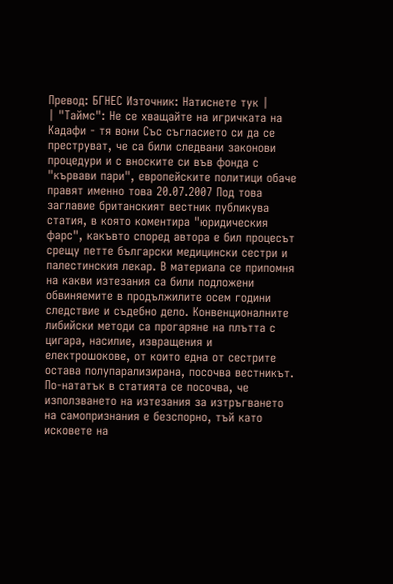Превод: БГНЕС Източник: Натиснете тук |
| "Таймс": Не се хващайте на игричката на Кадафи - тя вони Със съгласието си да се преструват, че са били следвани законови процедури и с вноските си във фонда с "кървави пари", европейските политици обаче правят именно това 20.07.2007 Под това заглавие британският вестник публикува статия, в която коментира "юридическия фарс", какъвто според автора е бил процесът срещу петте български медицински сестри и палестинския лекар. В материала се припомня на какви изтезания са били подложени обвиняемите в продължилите осем години следствие и съдебно дело. Конвенционалните либийски методи са прогаряне на плътта с цигара, насилие, извращения и електрошокове, от които една от сестрите остава полупарализирана, посочва вестникът. По-нататък в статията се посочва, че използването на изтезания за изтръгването на самопризнания е безспорно, тъй като исковете на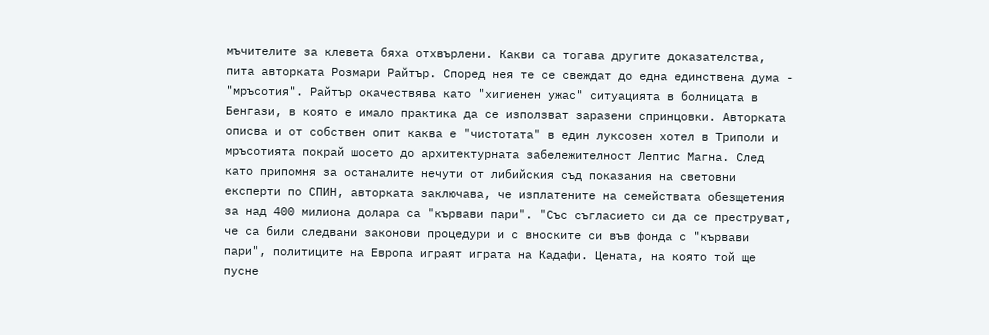мъчителите за клевета бяха отхвърлени. Какви са тогава другите доказателства, пита авторката Розмари Райтър. Според нея те се свеждат до една единствена дума - "мръсотия". Райтър окачествява като "хигиенен ужас" ситуацията в болницата в Бенгази, в която е имало практика да се използват заразени спринцовки. Авторката описва и от собствен опит каква е "чистотата" в един луксозен хотел в Триполи и мръсотията покрай шосето до архитектурната забележителност Лептис Магна. След като припомня за останалите нечути от либийския съд показания на световни експерти по СПИН, авторката заключава, че изплатените на семействата обезщетения за над 400 милиона долара са "кървави пари". "Със съгласието си да се преструват, че са били следвани законови процедури и с вноските си във фонда с "кървави пари", политиците на Европа играят играта на Кадафи. Цената, на която той ще пусне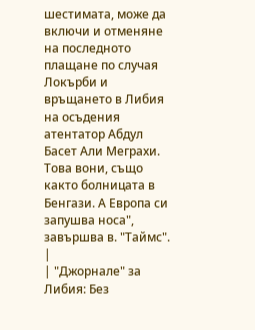шестимата, може да включи и отменяне на последното плащане по случая Локърби и връщането в Либия на осъдения атентатор Абдул Басет Али Меграхи. Това вони, също както болницата в Бенгази. А Европа си запушва носа", завършва в. "Таймс". |
| "Джорнале" за Либия: Без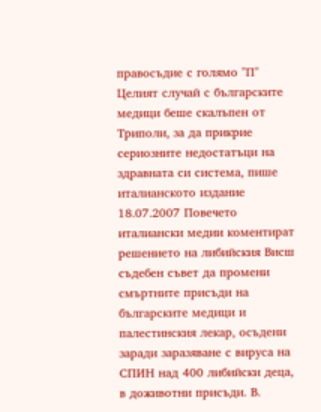правосъдие с голямо "П" Целият случай с българските медици беше скалъпен от Триполи, за да прикрие сериозните недостатъци на здравната си система, пише италианското издание 18.07.2007 Повечето италиански медии коментират решението на либийския Висш съдебен съвет да промени смъртните присъди на българските медици и палестинския лекар, осъдени заради заразяване с вируса на СПИН над 400 либийски деца, в доживотни присъди. В.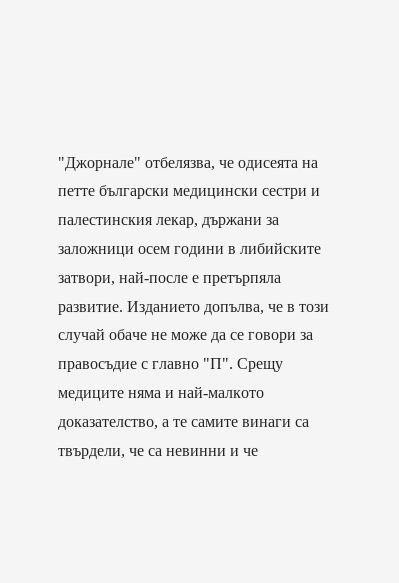"Джорнале" отбелязва, че одисеята на петте български медицински сестри и палестинския лекар, държани за заложници осем години в либийските затвори, най-после е претърпяла развитие. Изданието допълва, че в този случай обаче не може да се говори за правосъдие с главно "П". Срещу медиците няма и най-малкото доказателство, а те самите винаги са твърдели, че са невинни и че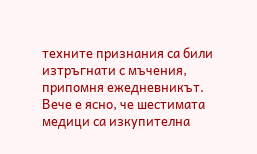техните признания са били изтръгнати с мъчения, припомня ежедневникът. Вече е ясно, че шестимата медици са изкупителна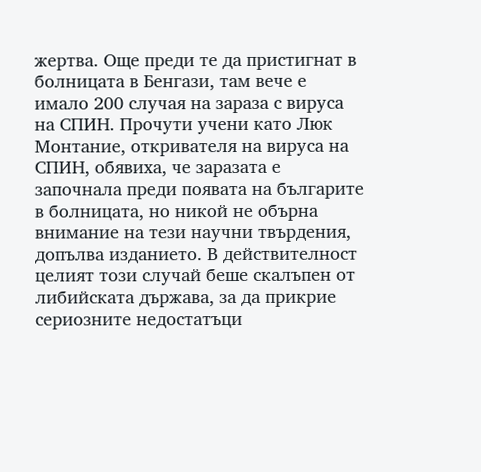жертва. Още преди те да пристигнат в болницата в Бенгази, там вече е имало 200 случая на зараза с вируса на СПИН. Прочути учени като Люк Монтание, откривателя на вируса на СПИН, обявиха, че заразата е започнала преди появата на българите в болницата, но никой не обърна внимание на тези научни твърдения, допълва изданието. В действителност целият този случай беше скалъпен от либийската държава, за да прикрие сериозните недостатъци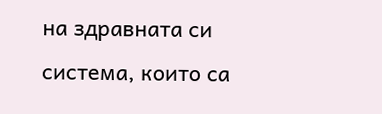на здравната си система, които са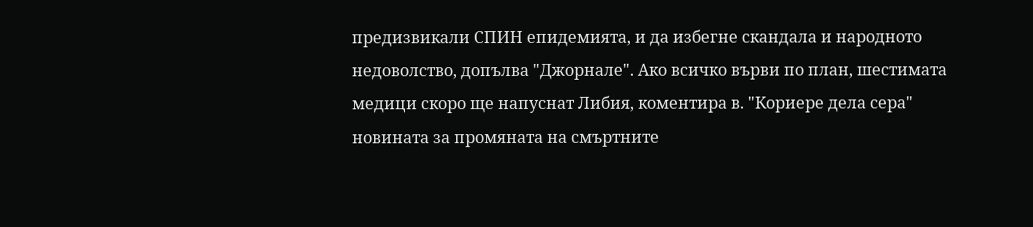предизвикали СПИН епидемията, и да избегне скандала и народното недоволство, допълва "Джорнале". Ако всичко върви по план, шестимата медици скоро ще напуснат Либия, коментира в. "Кориере дела сера" новината за промяната на смъртните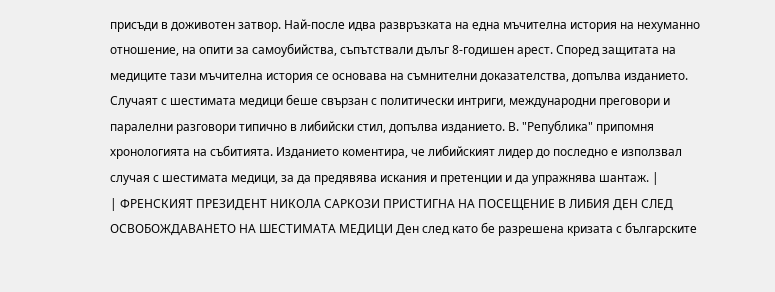присъди в доживотен затвор. Най-после идва развръзката на една мъчителна история на нехуманно отношение, на опити за самоубийства, съпътствали дълъг 8-годишен арест. Според защитата на медиците тази мъчителна история се основава на съмнителни доказателства, допълва изданието. Случаят с шестимата медици беше свързан с политически интриги, международни преговори и паралелни разговори типично в либийски стил, допълва изданието. В. "Република" припомня хронологията на събитията. Изданието коментира, че либийският лидер до последно е използвал случая с шестимата медици, за да предявява искания и претенции и да упражнява шантаж. |
| ФРЕНСКИЯТ ПРЕЗИДЕНТ НИКОЛА САРКОЗИ ПРИСТИГНА НА ПОСЕЩЕНИЕ В ЛИБИЯ ДЕН СЛЕД ОСВОБОЖДАВАНЕТО НА ШЕСТИМАТА МЕДИЦИ Ден след като бе разрешена кризата с българските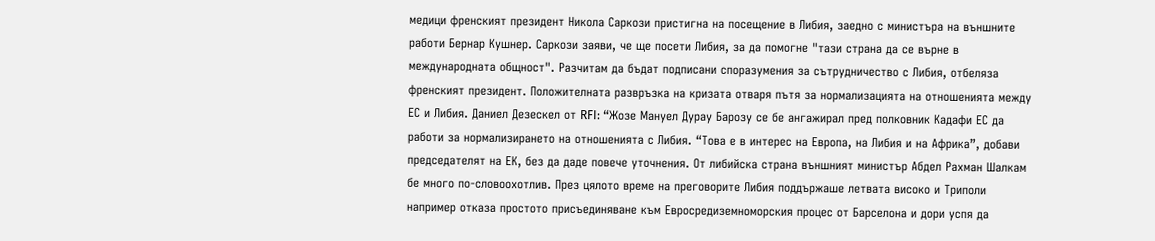медици френският президент Никола Саркози пристигна на посещение в Либия, заедно с министъра на външните работи Бернар Кушнер. Саркози заяви, че ще посети Либия, за да помогне "тази страна да се върне в международната общност". Разчитам да бъдат подписани споразумения за сътрудничество с Либия, отбеляза френският президент. Положителната развръзка на кризата отваря пътя за нормализацията на отношенията между ЕС и Либия. Даниел Дезескел от RFI: “Жозе Мануел Дурау Барозу се бе ангажирал пред полковник Кадафи ЕС да работи за нормализирането на отношенията с Либия. “Това е в интерес на Европа, на Либия и на Африка”, добави председателят на ЕК, без да даде повече уточнения. От либийска страна външният министър Абдел Рахман Шалкам бе много по-словоохотлив. През цялото време на преговорите Либия поддържаше летвата високо и Триполи например отказа простото присъединяване към Евросредиземноморския процес от Барселона и дори успя да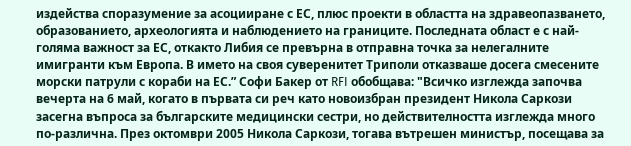издейства споразумение за асоцииране с ЕС, плюс проекти в областта на здравеопазването, образованието, археологията и наблюдението на границите. Последната област е с най-голяма важност за ЕС, откакто Либия се превърна в отправна точка за нелегалните имигранти към Европа. В името на своя суверенитет Триполи отказваше досега смесените морски патрули с кораби на ЕС.” Софи Бакер от RFI обобщава: "Всичко изглежда започва вечерта на 6 май, когато в първата си реч като новоизбран президент Никола Саркози засегна въпроса за българските медицински сестри, но действителността изглежда много по-различна. През октомври 2005 Никола Саркози, тогава вътрешен министър, посещава за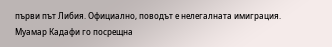първи път Либия. Официално, поводът е нелегалната имиграция. Муамар Кадафи го посрещна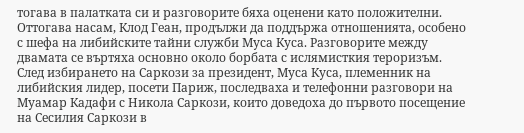тогава в палатката си и разговорите бяха оценени като положителни. Оттогава насам, Клод Геан, продължи да поддържа отношенията, особено с шефа на либийските тайни служби Муса Куса. Разговорите между двамата се въртяха основно около борбата с ислямисткия тероризъм. След избирането на Саркози за президент, Муса Куса, племенник на либийския лидер, посети Париж, последваха и телефонни разговори на Муамар Кадафи с Никола Саркози, които доведоха до първото посещение на Сесилия Саркози в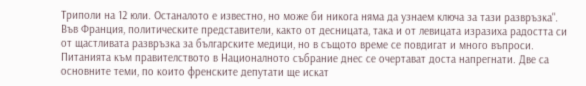Триполи на 12 юли. Останалото е известно, но може би никога няма да узнаем ключа за тази развръзка". Във Франция, политическите представители, както от десницата, така и от левицата изразиха радостта си от щастливата развръзка за българските медици, но в същото време се повдигат и много въпроси. Питанията към правителството в Националното събрание днес се очертават доста напрегнати. Две са основните теми, по които френските депутати ще искат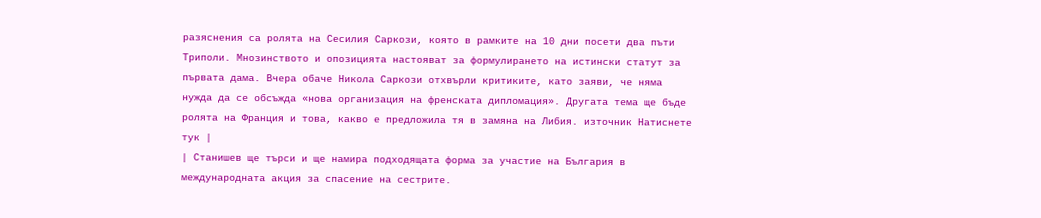разяснения са ролята на Сесилия Саркози, която в рамките на 10 дни посети два пъти Триполи. Мнозинството и опозицията настояват за формулирането на истински статут за първата дама. Вчера обаче Никола Саркози отхвърли критиките, като заяви, че няма нужда да се обсъжда «нова организация на френската дипломация». Другата тема ще бъде ролята на Франция и това, какво е предложила тя в замяна на Либия. източник Натиснете тук |
| Станишев ще търси и ще намира подходящата форма за участие на България в международната акция за спасение на сестрите.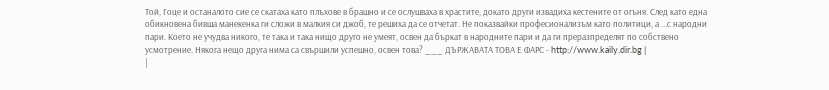Той, Гоце и останалото сие се скатаха като плъхове в брашно и се ослушваха в храстите, докато други извадиха кестените от огъня. След като една обикновена бивша манекенка ги сложи в малкия си джоб, те решиха да се отчетат. Не показвайки професионализъм като политици, а ...с народни пари. Което не учудва никого, те така и така нищо друго не умеят, освен да бъркат в народните пари и да ги преразпределят по собствено усмотрение. Някога нещо друга нима са свършили успешно, освен това? ___ ДЪРЖАВАТА ТОВА Е ФАРС - http://www.kaily.dir.bg |
|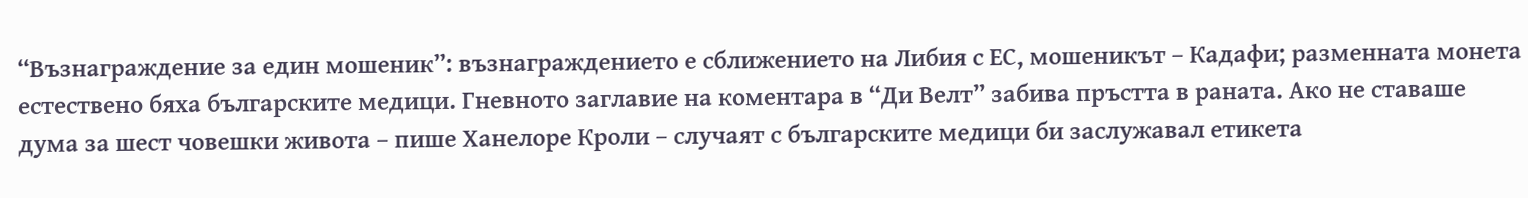“Възнаграждение за един мошеник”: възнаграждението е сближението на Либия с ЕС, мошеникът – Кадафи; разменната монета естествено бяха българските медици. Гневното заглавие на коментара в “Ди Велт” забива пръстта в раната. Ако не ставаше дума за шест човешки живота – пише Ханелоре Кроли – случаят с българските медици би заслужавал етикета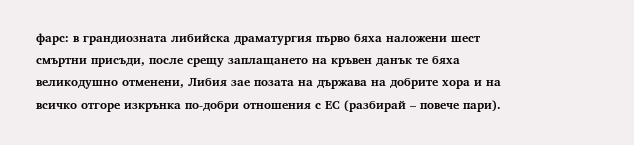фарс: в грандиозната либийска драматургия първо бяха наложени шест смъртни присъди, после срещу заплащането на кръвен данък те бяха великодушно отменени, Либия зае позата на държава на добрите хора и на всичко отгоре изкрънка по-добри отношения с ЕС (разбирай – повече пари).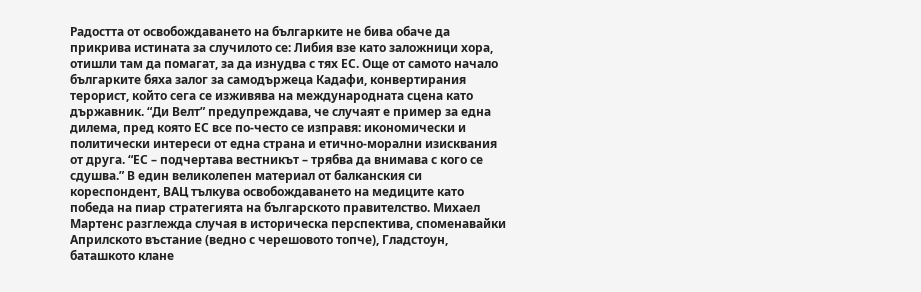Радостта от освобождаването на българките не бива обаче да прикрива истината за случилото се: Либия взе като заложници хора, отишли там да помагат, за да изнудва с тях ЕС. Още от самото начало българките бяха залог за самодържеца Кадафи, конвертирания терорист, който сега се изживява на международната сцена като държавник. “Ди Велт” предупреждава, че случаят е пример за една дилема, пред която ЕС все по-често се изправя: икономически и политически интереси от една страна и етично-морални изисквания от друга. “ЕС – подчертава вестникът – трябва да внимава с кого се сдушва.” В един великолепен материал от балканския си кореспондент, ВАЦ тълкува освобождаването на медиците като победа на пиар стратегията на българското правителство. Михаел Мартенс разглежда случая в историческа перспектива, споменавайки Априлското въстание (ведно с черешовото топче), Гладстоун, баташкото клане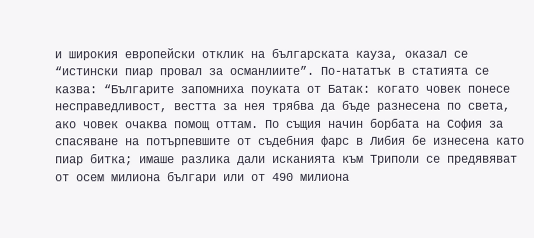и широкия европейски отклик на българската кауза, оказал се “истински пиар провал за османлиите”. По-нататък в статията се казва: “Българите запомниха поуката от Батак: когато човек понесе несправедливост, вестта за нея трябва да бъде разнесена по света, ако човек очаква помощ оттам. По същия начин борбата на София за спасяване на потърпевшите от съдебния фарс в Либия бе изнесена като пиар битка; имаше разлика дали исканията към Триполи се предявяват от осем милиона българи или от 490 милиона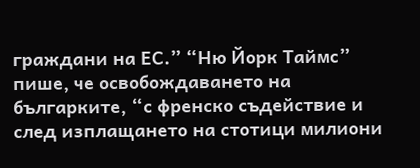граждани на ЕС.” “Ню Йорк Таймс” пише, че освобождаването на българките, “с френско съдействие и след изплащането на стотици милиони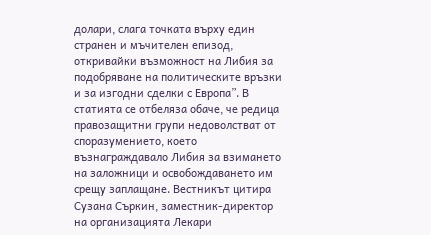долари, слага точката върху един странен и мъчителен епизод, откривайки възможност на Либия за подобряване на политическите връзки и за изгодни сделки с Европа”. В статията се отбеляза обаче, че редица правозащитни групи недоволстват от споразумението, което възнаграждавало Либия за взимането на заложници и освобождаването им срещу заплащане. Вестникът цитира Сузана Съркин, заместник-директор на организацията Лекари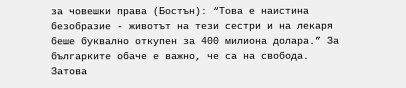за човешки права (Бостън): “Това е наистина безобразие - животът на тези сестри и на лекаря беше буквално откупен за 400 милиона долара.” За българките обаче е важно, че са на свобода. Затова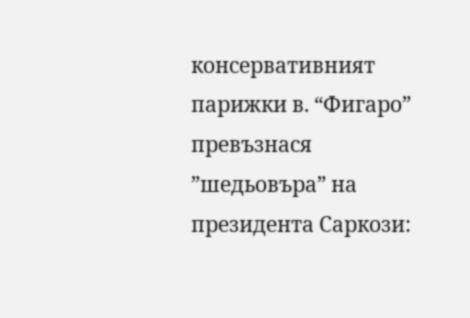консервативният парижки в. “Фигаро” превъзнася ”шедьовъра” на президента Саркози: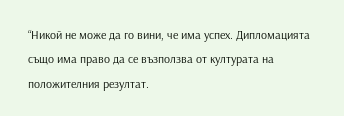“Никой не може да го вини, че има успех. Дипломацията също има право да се възползва от културата на положителния резултат.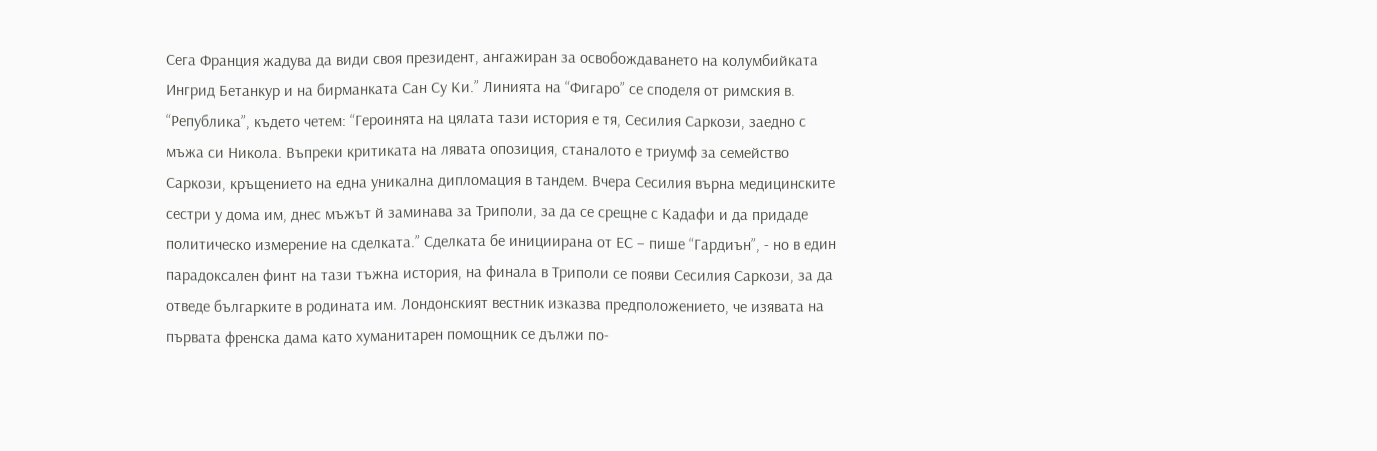Сега Франция жадува да види своя президент, ангажиран за освобождаването на колумбийката Ингрид Бетанкур и на бирманката Сан Су Ки.” Линията на “Фигаро” се споделя от римския в. “Република”, където четем: “Героинята на цялата тази история е тя, Сесилия Саркози, заедно с мъжа си Никола. Въпреки критиката на лявата опозиция, станалото е триумф за семейство Саркози, кръщението на една уникална дипломация в тандем. Вчера Сесилия върна медицинските сестри у дома им, днес мъжът й заминава за Триполи, за да се срещне с Кадафи и да придаде политическо измерение на сделката.” Сделката бе инициирана от ЕС – пише “Гардиън”, - но в един парадоксален финт на тази тъжна история, на финала в Триполи се появи Сесилия Саркози, за да отведе българките в родината им. Лондонският вестник изказва предположението, че изявата на първата френска дама като хуманитарен помощник се дължи по-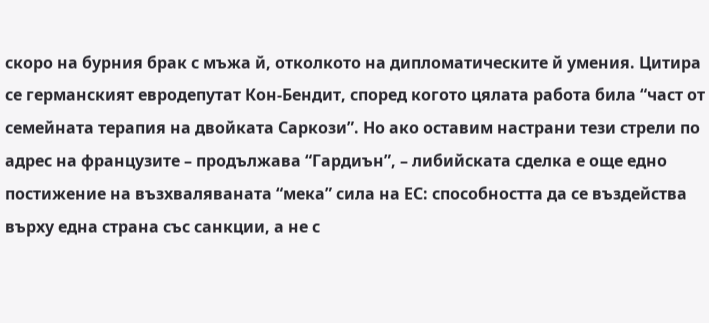скоро на бурния брак с мъжа й, отколкото на дипломатическите й умения. Цитира се германският евродепутат Кон-Бендит, според когото цялата работа била “част от семейната терапия на двойката Саркози”. Но ако оставим настрани тези стрели по адрес на французите – продължава “Гардиън”, – либийската сделка е още едно постижение на възхваляваната “мека” сила на ЕС: способността да се въздейства върху една страна със санкции, а не с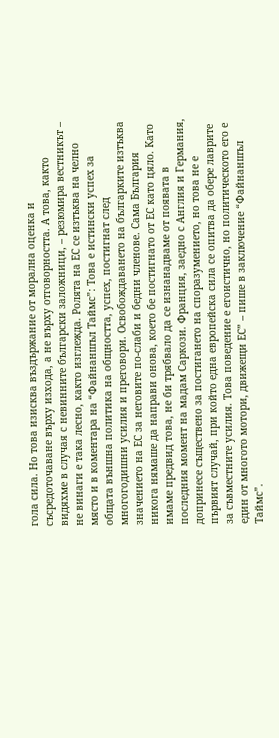гола сила. Но това изисква въздържание от морална оценка и съсредоточаване върху изхода, а не върху отговорността. А това, както видяхме в случая с невинните български заложници, – резюмира вестникът – не винаги е така лесно, както изглежда. Ролята на ЕС се изтъква на челно място и в коментара на “Файнаншъл Таймс”: Това е истински успех за общата външна политика на общността, успех, постигнат след многогодишни усилия и преговори. Освобождаването на българките изтъква значението на ЕС за неговите по-слаби и бедни членове. Сама България никога нямаше да направи онова, което бе постигнато от ЕС като цяло. Като имаме предвид това, не би трябвало да се изнанадваме от появата в последния момент на мадам Саркози. Франция, заедно с Англия и Германия, допринесе съществено за постигането на споразумението, но това не е първият случай, при който една европейска сила се опитва да обере лаврите за съвместните усилия. Това поведение е егоистично, но политическото его е един от многото мотори, движещи ЕС” – пише в заключение “Файнаншъл Таймс”.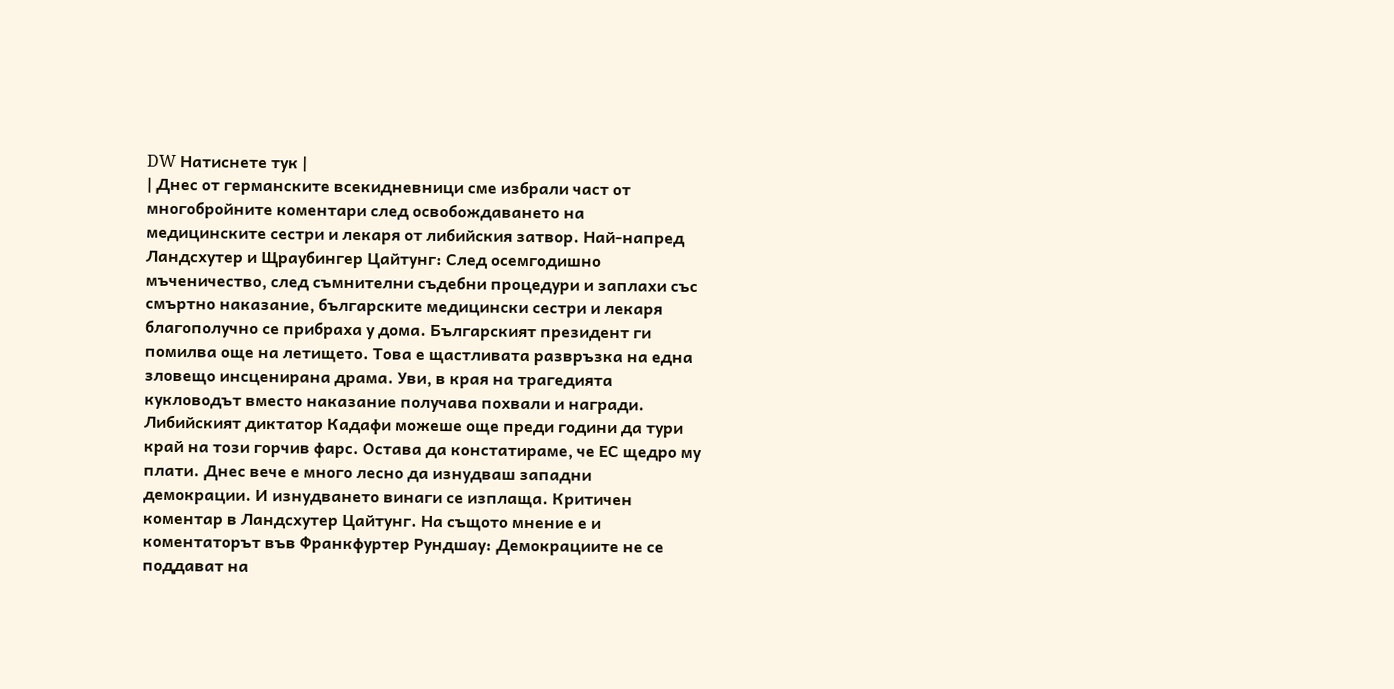DW Натиснете тук |
| Днес от германските всекидневници сме избрали част от многобройните коментари след освобождаването на медицинските сестри и лекаря от либийския затвор. Най-напред Ландсхутер и Щраубингер Цайтунг: След осемгодишно мъченичество, след съмнителни съдебни процедури и заплахи със смъртно наказание, българските медицински сестри и лекаря благополучно се прибраха у дома. Българският президент ги помилва още на летището. Това е щастливата развръзка на една зловещо инсценирана драма. Уви, в края на трагедията кукловодът вместо наказание получава похвали и награди. Либийският диктатор Кадафи можеше още преди години да тури край на този горчив фарс. Остава да констатираме, че ЕС щедро му плати. Днес вече е много лесно да изнудваш западни демокрации. И изнудването винаги се изплаща. Критичен коментар в Ландсхутер Цайтунг. На същото мнение е и коментаторът във Франкфуртер Рундшау: Демокрациите не се поддават на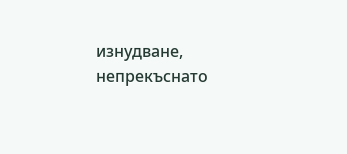изнудване, непрекъснато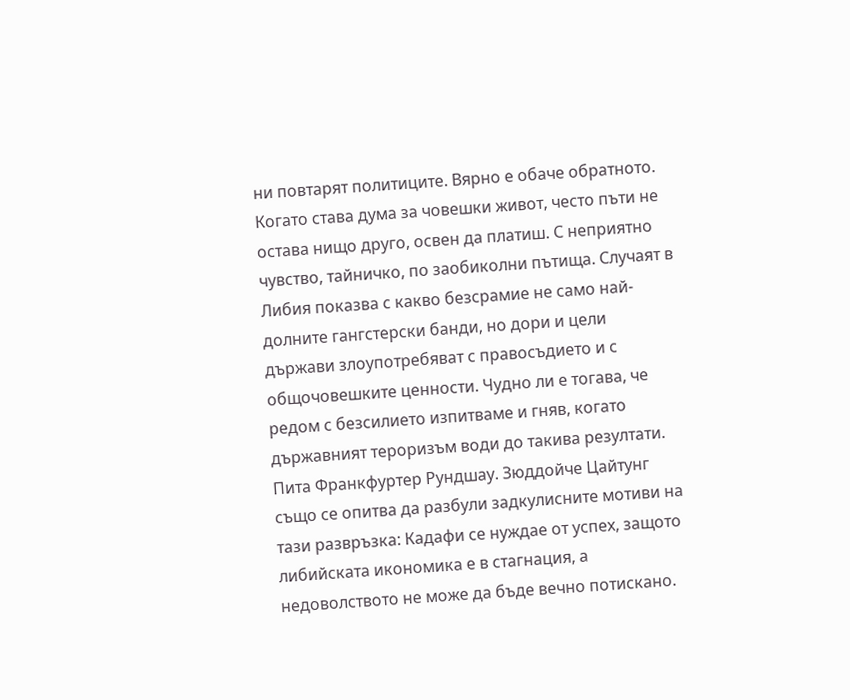ни повтарят политиците. Вярно е обаче обратното. Когато става дума за човешки живот, често пъти не остава нищо друго, освен да платиш. С неприятно чувство, тайничко, по заобиколни пътища. Случаят в Либия показва с какво безсрамие не само най-долните гангстерски банди, но дори и цели държави злоупотребяват с правосъдието и с общочовешките ценности. Чудно ли е тогава, че редом с безсилието изпитваме и гняв, когато държавният тероризъм води до такива резултати. Пита Франкфуртер Рундшау. Зюддойче Цайтунг също се опитва да разбули задкулисните мотиви на тази развръзка: Кадафи се нуждае от успех, защото либийската икономика е в стагнация, а недоволството не може да бъде вечно потискано.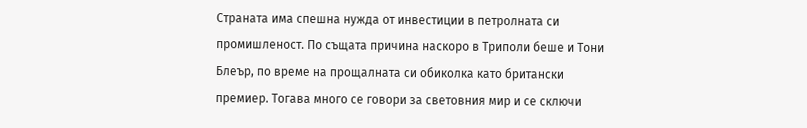Страната има спешна нужда от инвестиции в петролната си промишленост. По същата причина наскоро в Триполи беше и Тони Блеър, по време на прощалната си обиколка като британски премиер. Тогава много се говори за световния мир и се сключи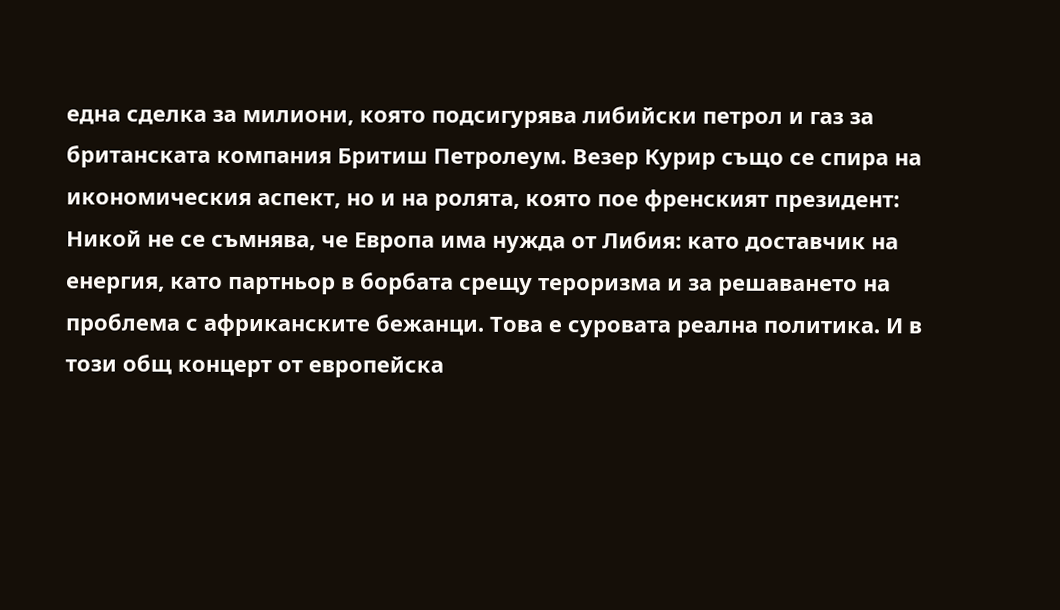една сделка за милиони, която подсигурява либийски петрол и газ за британската компания Бритиш Петролеум. Везер Курир също се спира на икономическия аспект, но и на ролята, която пое френският президент: Никой не се съмнява, че Европа има нужда от Либия: като доставчик на енергия, като партньор в борбата срещу тероризма и за решаването на проблема с африканските бежанци. Това е суровата реална политика. И в този общ концерт от европейска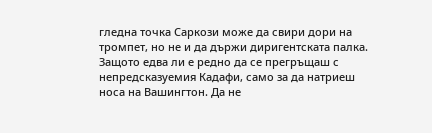гледна точка Саркози може да свири дори на тромпет, но не и да държи диригентската палка. Защото едва ли е редно да се прегръщаш с непредсказуемия Кадафи, само за да натриеш носа на Вашингтон. Да не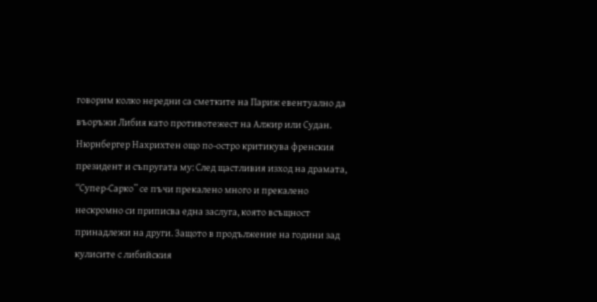говорим колко нередни са сметките на Париж евентуално да въоръжи Либия като противотежест на Алжир или Судан. Нюрнбергер Нахрихтен ощо по-остро критикува френския президент и съпругата му: След щастливия изход на драмата, “Супер-Сарко” се пъчи прекалено много и прекалено нескромно си приписва една заслуга, която всъщност принадлежи на други. Защото в продължение на години зад кулисите с либийския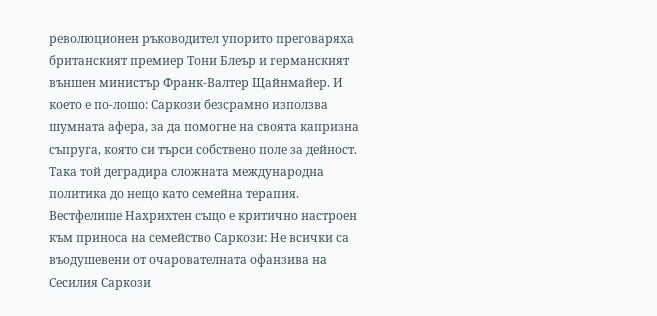революционен ръководител упорито преговаряха британският премиер Тони Блеър и германският външен министър Франк-Валтер Щайнмайер. И което е по-лошо: Саркози безсрамно използва шумната афера, за да помогне на своята капризна съпруга, която си търси собствено поле за дейност. Така той деградира сложната международна политика до нещо като семейна терапия. Вестфелише Нахрихтен също е критично настроен към приноса на семейство Саркози: Не всички са въодушевени от очарователната офанзива на Сесилия Саркози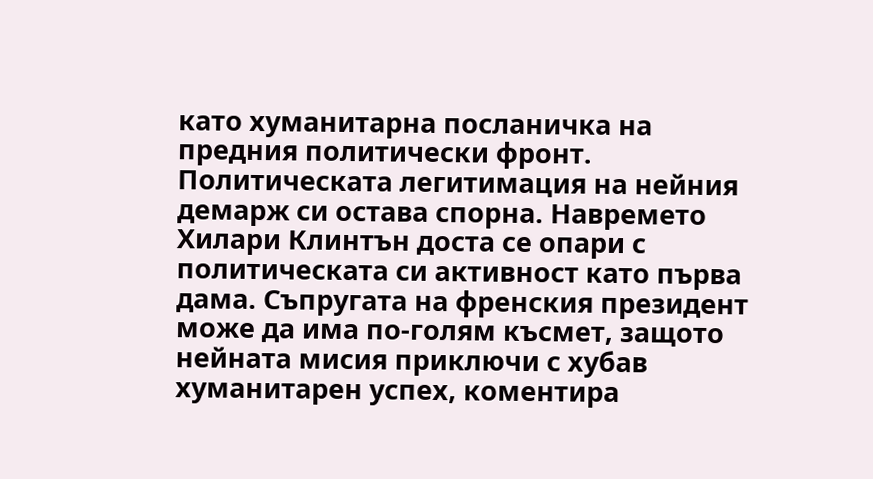като хуманитарна посланичка на предния политически фронт. Политическата легитимация на нейния демарж си остава спорна. Навремето Хилари Клинтън доста се опари с политическата си активност като първа дама. Съпругата на френския президент може да има по-голям късмет, защото нейната мисия приключи с хубав хуманитарен успех, коментира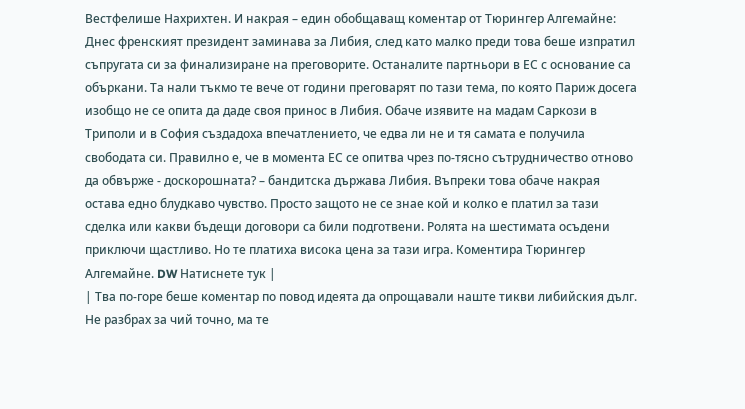Вестфелише Нахрихтен. И накрая – един обобщаващ коментар от Тюрингер Алгемайне: Днес френският президент заминава за Либия, след като малко преди това беше изпратил съпругата си за финализиране на преговорите. Останалите партньори в ЕС с основание са объркани. Та нали тъкмо те вече от години преговарят по тази тема, по която Париж досега изобщо не се опита да даде своя принос в Либия. Обаче изявите на мадам Саркози в Триполи и в София създадоха впечатлението, че едва ли не и тя самата е получила свободата си. Правилно е, че в момента ЕС се опитва чрез по-тясно сътрудничество отново да обвърже - доскорошната? – бандитска държава Либия. Въпреки това обаче накрая остава едно блудкаво чувство. Просто защото не се знае кой и колко е платил за тази сделка или какви бъдещи договори са били подготвени. Ролята на шестимата осъдени приключи щастливо. Но те платиха висока цена за тази игра. Коментира Тюрингер Алгемайне. DW Натиснете тук |
| Тва по-горе беше коментар по повод идеята да опрощавали наште тикви либийския дълг. Не разбрах за чий точно, ма те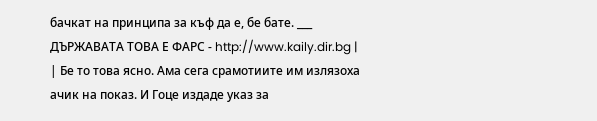бачкат на принципа за къф да е, бе бате. ___ ДЪРЖАВАТА ТОВА Е ФАРС - http://www.kaily.dir.bg |
| Бе то това ясно. Ама сега срамотиите им излязоха ачик на показ. И Гоце издаде указ за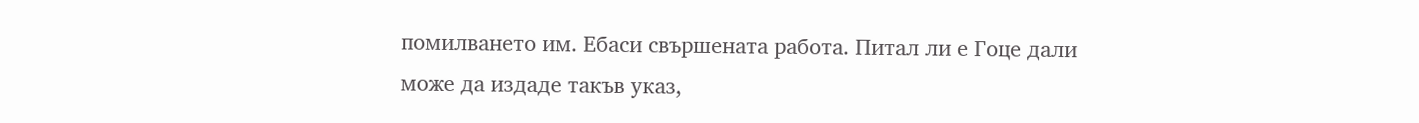помилването им. Ебаси свършената работа. Питал ли е Гоце дали може да издаде такъв указ,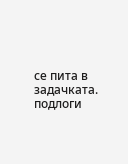се пита в задачката. подлоги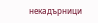некадърници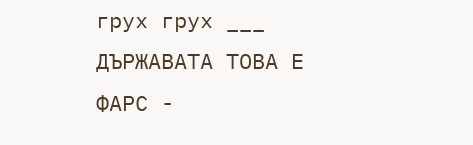грух грух ___ ДЪРЖАВАТА ТОВА Е ФАРС -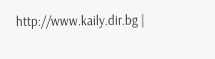http://www.kaily.dir.bg |